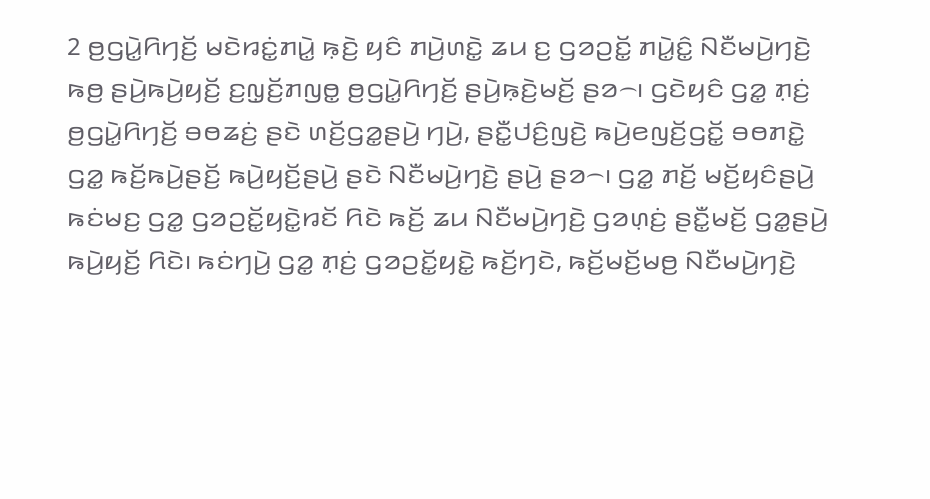2 ꤥ꤬ꤞꤣꤧ꤭ꤖꤚꤢꤩ꤬ ꤗꤢꤧꤙꤢꤦ꤭ꤊꤣꤧ꤭ ꤒ꤫ꤢꤧ꤬ ꤟꤢꤨ ꤊꤣꤧ꤬ꤛꤢꤧ꤭ ꤘꤣ ꤢ꤬ ꤞꤤꤑꤢꤩ꤭ ꤊꤣꤧ꤭ꤢꤨ꤭ ꤡꤢꤪꤗꤣꤧ꤬ꤚꤢꤧ꤬ ꤒꤥ꤬ ꤔꤣꤧ꤬ꤒꤣꤧ꤬ꤟꤢꤩ꤬ ꤢ꤬ꤜ꤫ꤢꤩ꤬ꤊꤜꤥ꤭ ꤥ꤬ꤞꤣꤧ꤭ꤖꤚꤢꤩ꤬ ꤔꤣꤧ꤬ꤒ꤫ꤢꤧ꤬ꤗꤢꤩ꤬ ꤔꤤ꤮꤯ ꤞꤢꤧꤟꤢꤨ ꤞꤤ꤭ ꤊ꤫ꤢꤦ꤬ ꤥ꤬ꤞꤣꤧ꤭ꤖꤚꤢꤩ꤬ ꤋꤥꤘꤢꤦ꤬ ꤔꤢꤧ ꤛꤢꤩ꤬ꤞꤤ꤭ꤔꤣꤧ꤬ ꤚꤣꤧ꤬, ꤔꤢꤪ꤭ꤓꤢꤨ꤬ꤜꤢꤧ꤬ ꤒꤣꤧ꤬ꤕꤜꤢꤩ꤬ꤞꤢꤩ꤭ ꤋꤥꤊꤢꤧ꤭ ꤞꤤ꤭ ꤒꤢꤩ꤬ꤒꤣꤧ꤬ꤔꤢꤩ꤬ ꤒꤣꤧ꤬ꤟꤢꤩ꤬ꤔꤣꤧ꤬ ꤔꤢꤧ ꤡꤢꤪꤗꤣꤧ꤬ꤚꤢꤧ꤬ ꤔꤣꤧ꤬ ꤔꤤ꤮꤯ ꤞꤤ꤭ ꤊꤢꤩ꤬ ꤗꤢꤩ꤬ꤟꤢꤨꤔꤣꤧ꤬ ꤒꤢꤦꤗꤢ꤬ ꤞꤤ꤭ ꤞꤤꤑꤢꤩ꤭ꤟꤢꤧ꤭ꤙꤢꤩ ꤖꤢꤧ ꤒꤢꤩ꤬ ꤘꤣ ꤡꤢꤪꤗꤣꤧ꤬ꤚꤢꤧ꤬ ꤞꤤꤛ꤫ꤢꤦ꤬ ꤔꤢꤪ꤭ꤗꤢꤩ꤬ ꤞꤤ꤭ꤔꤣꤧ꤬ ꤒꤣꤧ꤬ꤟꤢꤩ꤬ ꤖꤢꤧ꤯ ꤒꤢꤦꤚꤣꤧ꤬ ꤞꤤ꤭ ꤊ꤫ꤢꤦ꤬ ꤞꤤꤑꤢꤩ꤭ꤟꤢꤧ꤭ ꤒꤢꤩ꤬ꤚꤢꤧ, ꤒꤢꤩ꤬ꤗꤢꤩ꤬ꤗꤥ꤬ ꤡꤢꤪꤗꤣꤧ꤬ꤚꤢꤧ꤬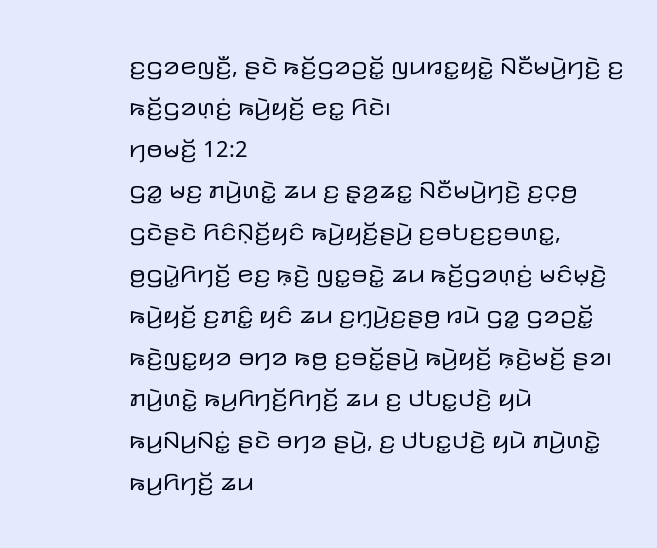ꤢ꤬ꤞꤤꤕꤜꤢꤪ꤬, ꤔꤢꤧ ꤒꤢꤩ꤬ꤞꤤꤑꤢꤩ꤭ ꤜꤣꤙꤢ꤭ꤟꤢꤧ꤭ ꤡꤢꤪꤗꤣꤧ꤬ꤚꤢꤧ꤬ ꤢ꤬ ꤒꤢꤩ꤬ꤞꤤꤛ꤫ꤢꤦ꤬ ꤒꤣꤧ꤬ꤟꤢꤩ꤬ ꤕꤢ꤭ ꤖꤢꤧ꤯
ꤚꤥꤗꤢꤩ꤬ 12:2
ꤞꤤ꤭ ꤗꤢ꤬ ꤊꤣꤧ꤬ꤛꤢꤧ꤭ ꤘꤣ ꤢ꤬ ꤔ꤫ꤤ꤬ꤘꤢ꤭ ꤡꤢꤪꤗꤣꤧ꤬ꤚꤢꤧ꤬ ꤢ꤬ꤍ꤫ꤥ꤬ ꤞꤢꤧꤔꤢꤧ ꤖꤢꤨꤡ꤫ꤢꤩ꤬ꤟꤢꤨ ꤒꤣꤧ꤬ꤟꤢꤩ꤬ꤔꤣꤧ꤬ ꤢ꤬ꤋꤝꤢ꤬ꤢ꤬ꤋꤛꤢ꤭, ꤥ꤬ꤞꤣꤧ꤭ꤖꤚꤢꤩ꤬ ꤕꤢ꤬ ꤒ꤫ꤢꤧ꤬ ꤜꤢ꤭ꤋꤢꤧ꤭ ꤘꤣ ꤒꤢꤩ꤬ꤞꤤꤛ꤫ꤢꤦ꤬ ꤗꤢꤨꤗ꤫ꤢꤧ꤬ ꤒꤣꤧ꤬ꤟꤢꤩ꤬ ꤢ꤬ꤊꤢꤨ꤭ ꤟꤢꤨ ꤘꤣ ꤢ꤬ꤚ꤫ꤣꤧ꤬ꤢ꤬ꤔꤥ꤬ ꤙꤣꤧ ꤞꤤ꤭ ꤞꤤꤑꤢꤩ꤭ ꤒꤢꤧ꤬ꤜꤢ꤭ꤟꤤ ꤋꤚꤤ ꤒꤥ꤬ ꤢ꤬ꤋꤢꤩ꤭ꤔꤣꤧ꤬ ꤒꤣꤧ꤬ꤟꤢꤩ꤬ ꤒ꤫ꤢꤧ꤬ꤗꤢꤩ꤬ ꤔꤤ꤯
ꤊꤣꤧ꤬ꤛꤢꤧ꤭ ꤒꤣ꤬ꤖꤚꤢꤩ꤬ꤖꤚꤢꤩ꤬ ꤘꤣ ꤢ꤬ ꤓꤝꤢ꤭ꤓꤢꤧ꤬ ꤟꤣꤧ ꤒꤣ꤬ꤡꤣ꤬ꤡꤢꤦ꤭ ꤔꤢꤧ ꤋꤚꤤ ꤔꤣꤧ꤬, ꤢ꤬ ꤓꤝꤢ꤭ꤓꤢꤧ꤬ ꤟꤣꤧ ꤊꤣꤧ꤬ꤛꤢꤧ꤭ ꤒꤣ꤬ꤖꤚꤢꤩ꤬ ꤘꤣ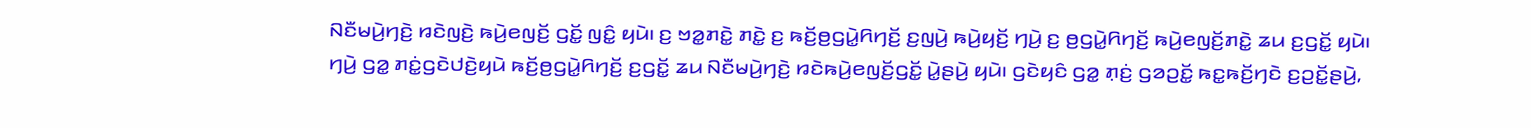ꤡꤢꤪꤗꤣꤧ꤬ꤚꤢꤧ꤬ ꤙꤢꤧꤜꤢꤧ꤬ ꤒꤣꤧ꤬ꤕꤜꤢꤩ꤬ ꤞꤢꤩ꤭ ꤜꤢꤨ꤭ ꤟꤣꤧ꤯ ꤢ꤬ ꤠꤤ꤭ꤊꤢꤧ꤭ ꤊꤢꤧ꤭ ꤢ꤬ ꤒꤢꤩ꤬ꤥ꤬ꤞꤣꤧ꤭ꤖꤚꤢꤩ꤬ ꤢ꤬ꤜꤣꤧ꤬ ꤒꤣꤧ꤬ꤟꤢꤩ꤬ ꤚꤣꤧ꤬ ꤢ꤬ ꤥ꤬ꤞꤣꤧ꤭ꤖꤚꤢꤩ꤬ ꤒꤣꤧ꤬ꤕꤜꤢꤩ꤬ꤊꤢꤧ꤭ ꤘꤣ ꤢ꤬ꤞꤢꤩ꤭ ꤟꤣꤧ꤯
ꤚꤣꤧ꤬ ꤞꤤ꤭ ꤊꤢꤦ꤭ꤞꤢꤧꤓꤢꤧ꤬ꤟꤣꤧ ꤒꤢꤩ꤬ꤥ꤬ꤞꤣꤧ꤭ꤖꤚꤢꤩ꤬ ꤢ꤬ꤞꤢꤩ꤭ ꤘꤣ ꤡꤢꤪꤗꤣꤧ꤬ꤚꤢꤧ꤬ ꤙꤢꤧꤒꤣꤧ꤬ꤕꤜꤢꤩ꤬ꤞꤢꤩ꤭ ꤣꤧ꤭ꤔꤣꤧ꤬ ꤟꤣꤧ꤯ ꤞꤢꤧꤟꤢꤨ ꤞꤤ꤭ ꤊ꤫ꤢꤦ꤬ ꤞꤤꤑꤢꤩ꤭ ꤒꤢ꤭ꤒꤢꤩ꤬ꤚꤢꤧ ꤢ꤬ꤑꤢꤩ꤭ꤔꤣꤧ꤬,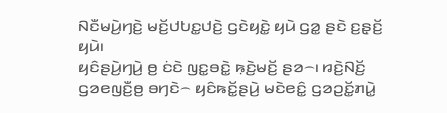ꤡꤢꤪꤗꤣꤧ꤬ꤚꤢꤧ꤬ ꤗꤢꤩ꤬ꤓꤝꤢ꤭ꤓꤢꤧ꤬ ꤞꤢꤧꤟꤢꤧ꤭ ꤟꤣꤧ ꤞꤤ꤭ ꤔꤢꤧ ꤢ꤬ꤔ꤫ꤢꤩ꤬ ꤟꤣꤧ꤯
ꤟꤢꤨꤔꤣꤧ꤬ꤚꤣꤧ꤬ ꤥ꤬ ꤢꤦꤢꤧ ꤜꤢ꤭ꤋꤢꤧ꤭ ꤒ꤫ꤢꤧ꤬ꤗꤢꤩ꤬ ꤔꤤ꤮꤯ ꤙꤢꤧ꤬ꤡꤢꤩ꤬ ꤞꤤꤕꤜꤢꤪ꤬ꤥ꤬ ꤋꤚꤢꤧ꤮ ꤟꤢꤨꤒꤢꤩ꤭ꤔꤣꤧ꤬ ꤗꤢꤧꤕꤢꤨ꤭ ꤞꤤꤑꤢꤩ꤭ꤊꤣꤧ꤭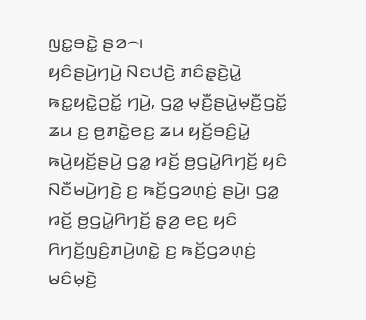ꤜꤢ꤭ꤋꤢꤧ꤭ ꤔꤤ꤮꤯
ꤟꤢꤨꤔꤣꤧ꤬ꤚꤣꤧ꤬ ꤡꤢꤓꤢꤧ꤬ ꤊꤢꤨꤔ꤫ꤢꤧ꤬ꤣꤧ꤭ ꤒꤢ꤭ꤟꤢꤧ꤭ꤑꤢꤩ꤭ ꤚꤣꤧ꤬, ꤞꤤ꤭ ꤗ꤫ꤢꤪ꤬ꤔꤣꤧ꤭ꤗ꤫ꤢꤪ꤬ꤞꤢꤩ꤭ ꤘꤣ ꤢ꤬ ꤥ꤬ꤊꤢꤧ꤭ꤕꤢ꤬ ꤘꤣ ꤟꤢꤩ꤬ꤋꤢꤨ꤬ꤣꤧ꤭ ꤒꤣꤧ꤬ꤟꤢꤩ꤬ꤔꤣꤧ꤬ ꤞꤤ꤭ ꤙꤢꤩ꤬ ꤥ꤬ꤞꤣꤧ꤭ꤖꤚꤢꤩ꤬ ꤟꤢꤨ ꤡꤢꤪꤗꤣꤧ꤬ꤚꤢꤧ꤬ ꤢ꤬ ꤒꤢꤩ꤬ꤞꤤꤛ꤫ꤢꤦ꤬ ꤔꤣꤧ꤬꤯ ꤞꤤ꤭ ꤙꤢꤩ꤬ ꤥ꤬ꤞꤣꤧ꤭ꤖꤚꤢꤩ꤬ ꤔ꤫ꤤ꤬ ꤕꤢ꤬ ꤟꤢꤨ ꤖꤚꤢꤩ꤬ꤜꤢꤨ꤬ꤊꤣꤧ꤬ꤛꤢꤧ꤭ ꤢ꤬ ꤒꤢꤩ꤬ꤞꤤꤛ꤫ꤢꤦ꤬ ꤗꤢꤨꤗ꤫ꤢꤧ꤬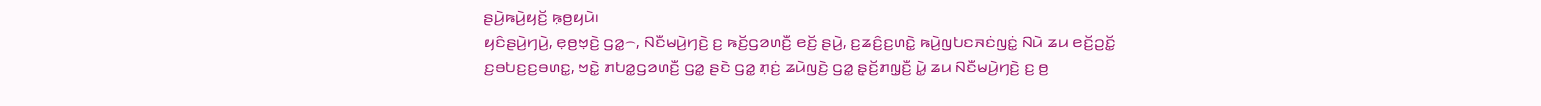ꤔꤣꤧ꤬ꤒꤣꤧ꤬ꤟꤢꤩ꤬ ꤒ꤫ꤥ꤬ꤟꤣꤧ꤯
ꤟꤢꤨꤔꤣꤧ꤬ꤚꤣꤧ꤬, ꤕ꤫ꤥ꤬ꤠ꤫ꤢꤧ꤬ ꤞꤤ꤭꤮, ꤡꤢꤪꤗꤣꤧ꤬ꤚꤢꤧ꤬ ꤢ꤬ ꤒꤢꤩ꤬ꤞꤤꤛꤢꤪ꤬ ꤕꤢꤩ꤬ ꤔꤣꤧ꤬, ꤢ꤬ꤘꤢꤨ꤬ꤢ꤬ꤛꤢꤧ꤭ ꤒꤣꤧ꤬ꤜꤝꤢꤏꤢꤦꤜꤢꤦ꤭ ꤡꤣꤧ ꤘꤣ ꤕꤢꤩ꤬ꤑꤢꤩ꤭ ꤢ꤬ꤋꤝꤢ꤬ꤢ꤬ꤋꤛꤢ꤭, ꤠꤢꤧ꤭ ꤊꤝꤤ꤭ꤞꤤꤛꤢꤪ꤬ ꤞꤤ꤭ ꤔꤢꤧ ꤞꤤ꤭ ꤊ꤫ꤢꤦ꤬ ꤘꤣꤧꤜꤢꤧ꤬ ꤞꤤ꤭ ꤔ꤫ꤢꤩ꤬ꤊꤜ꤫ꤢꤪ꤬ ꤣꤧ꤭ ꤘꤣ ꤡꤢꤪꤗꤣꤧ꤬ꤚꤢꤧ꤬ ꤢ꤬ ꤥ꤬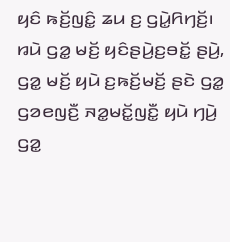ꤟꤢꤨ ꤒꤢꤩ꤬ꤜꤢꤨ꤭ ꤘꤣ ꤢ꤬ ꤞꤣꤧ꤭ꤖꤚꤢꤩ꤬꤯ ꤙꤣꤧ ꤞꤤ꤭ ꤗꤢꤩ꤬ ꤟꤢꤨꤔꤣꤧ꤬ꤢ꤬ꤋꤢꤩ꤭ ꤔꤣꤧ꤬, ꤞꤤ꤭ ꤗꤢꤩ꤬ ꤟꤣꤧ ꤢ꤬ꤒꤢꤩ꤬ꤗꤢꤩ꤬ ꤔꤢꤧ ꤞꤤ꤭ ꤞꤤꤕꤜꤢꤪ꤬ ꤏꤤ꤭ꤗꤢꤩ꤭ꤜꤢꤪ꤭ ꤟꤣꤧ ꤚꤣꤧ꤬ ꤞꤤ꤭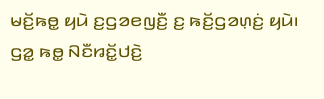ꤗꤢꤩ꤬ꤒꤥ꤭ ꤟꤣꤧ ꤢ꤬ꤞꤤꤕꤜꤢꤪ꤬ ꤢ꤬ ꤒꤢꤩ꤬ꤞꤤꤛ꤫ꤢꤦ꤬ ꤟꤣꤧ꤯ ꤞꤤ꤭ ꤒꤥ꤭ ꤡꤢꤪꤙꤢꤩ꤭ꤓꤢꤧ꤬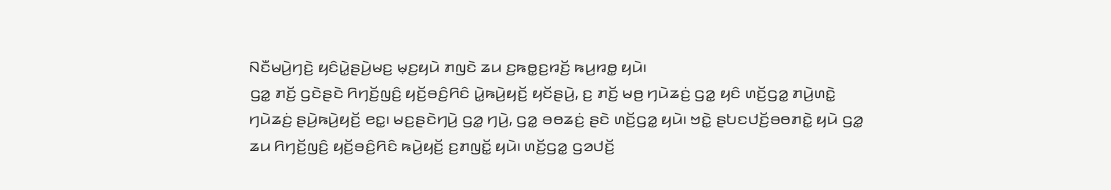ꤡꤢꤪꤗꤣꤧ꤬ꤚꤢꤧ꤬ ꤟꤢꤨꤣꤧ꤭ꤔꤣꤧ꤬ꤗꤢ꤬ ꤗ꤫ꤢ꤬ꤟꤣꤧ ꤊꤜꤢꤧ ꤘꤣ ꤢ꤬ꤒꤥ꤭ꤢ꤬ꤙꤢꤩ꤬ ꤒꤣ꤬ꤙꤥ꤭ ꤟꤣꤧ꤯
ꤞꤤ꤭ ꤊꤢꤩ꤬ ꤞꤢꤧꤔꤢꤧ ꤖꤚꤢꤩ꤬ꤜꤢꤨ꤬ ꤟꤢꤩ꤬ꤋꤢꤨ꤬ꤖꤢꤨ ꤣꤧ꤭ꤒꤣꤧ꤬ꤟꤢꤩ꤬ ꤟꤢꤩꤔꤣꤧ꤬, ꤢ꤬ ꤊꤢꤩ꤬ ꤗꤥ꤬ ꤚꤣꤧꤘꤢꤦ꤬ ꤞꤤ꤭ ꤟꤢꤨ ꤛꤢꤩ꤬ꤞꤤ꤭ ꤊꤣꤧ꤬ꤛꤢꤧ꤭ ꤚꤣꤧꤘꤢꤦ꤬ ꤔꤣꤧ꤬ꤒꤣꤧ꤬ꤟꤢꤩ꤬ ꤕꤢ꤭꤯ ꤗꤢ꤬ꤔꤢꤧꤚꤣꤧ꤬ ꤞꤤ꤭ ꤚꤣꤧ꤬, ꤞꤤ꤭ ꤋꤥꤘꤢꤦ꤬ ꤔꤢꤧ ꤛꤢꤩ꤬ꤞꤤ꤭ ꤟꤣꤧ꤯ ꤠꤢꤧ꤭ ꤔꤝꤢꤓꤢꤩ꤬ꤋꤥꤊꤢꤧ꤭ ꤟꤣꤧ ꤞꤤ꤭ ꤘꤣ ꤖꤚꤢꤩ꤬ꤜꤢꤨ꤬ ꤟꤢꤩ꤬ꤋꤢꤨ꤬ꤖꤢꤨ ꤒꤣꤧ꤬ꤟꤢꤩ꤬ ꤢ꤬ꤊꤜꤢꤩ꤭ ꤟꤣꤧ꤯ ꤛꤢꤩ꤬ꤞꤤ꤭ ꤞꤤꤓꤢꤩ꤬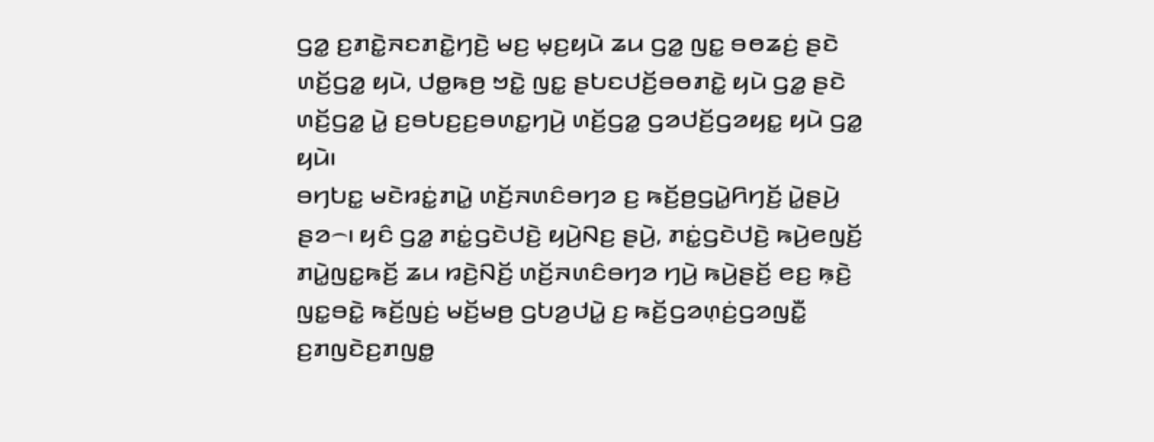ꤞꤤ꤭ ꤢ꤬ꤊꤢꤧ꤭ꤏꤢꤊꤢꤧ꤭ꤚꤢꤧ꤬ ꤗꤢ꤬ ꤗ꤫ꤢ꤬ꤟꤣꤧ ꤘꤣ ꤞꤤ꤭ ꤜꤢ꤭ ꤋꤥꤘꤢꤦ꤬ ꤔꤢꤧ ꤛꤢꤩ꤬ꤞꤤ꤭ ꤟꤣꤧ, ꤓꤥ꤭ꤒꤥ꤬ ꤠꤢꤧ꤭ ꤜꤢ꤭ ꤔꤝꤢꤓꤢꤩ꤬ꤋꤥꤊꤢꤧ꤭ ꤟꤣꤧ ꤞꤤ꤭ ꤔꤢꤧ ꤛꤢꤩ꤬ꤞꤤ꤭ ꤣꤧ꤭ ꤢ꤬ꤋꤝꤢ꤬ꤢ꤬ꤋꤛꤢ꤭ꤚꤣꤧ꤬ ꤛꤢꤩ꤬ꤞꤤ꤭ ꤞꤤꤓꤢꤩ꤬ꤞꤤꤟꤢ꤭ ꤟꤣꤧ ꤞꤤ꤭ ꤟꤣꤧ꤯
ꤋꤚꤝꤢ꤭ ꤗꤢꤧꤙꤢꤦ꤭ꤊꤣꤧ꤭ ꤛꤢꤩ꤬ꤏꤛꤢꤨꤋꤚꤤ ꤢ꤬ ꤒꤢꤩ꤬ꤥ꤬ꤞꤣꤧ꤭ꤖꤚꤢꤩ꤬ ꤣꤧ꤭ꤔꤣꤧ꤬ ꤔꤤ꤮꤯ ꤟꤢꤨ ꤞꤤ꤭ ꤊꤢꤦ꤭ꤞꤢꤧꤓꤢꤧ꤬ ꤟꤣꤧ꤬ꤡꤢ꤬ ꤔꤣꤧ꤬, ꤊꤢꤦ꤭ꤞꤢꤧꤓꤢꤧ꤬ ꤒꤣꤧ꤬ꤕꤜꤢꤩ꤬ ꤊꤣꤧ꤭ꤜꤢ꤭ꤒꤢꤩ꤬ ꤘꤣ ꤙꤢꤧ꤬ꤡꤢꤩ꤬ ꤛꤢꤩ꤬ꤏꤛꤢꤨꤋꤚꤤ ꤚꤣꤧ꤬ ꤒꤣꤧ꤬ꤔꤢꤩ꤬ ꤕꤢ꤬ ꤒ꤫ꤢꤧ꤬ ꤜꤢ꤭ꤋꤢꤧ꤭ ꤒꤢꤩ꤬ꤜꤢꤦ꤬ ꤗꤢꤩ꤬ꤗꤥ꤬ ꤞꤝꤤ꤬ꤓꤣꤧ꤭ ꤢ꤬ ꤒꤢꤩ꤬ꤞꤤꤛ꤫ꤢꤦ꤬ꤞꤤꤜꤢꤪ꤭ ꤢ꤬ꤊꤜꤢꤧꤢ꤬ꤊꤜꤥ꤭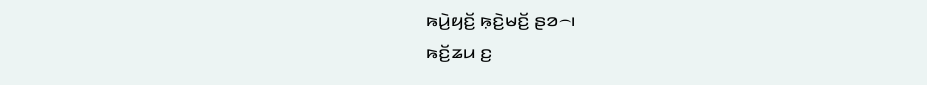ꤒꤣꤧ꤬ꤟꤢꤩ꤬ ꤒ꤫ꤢꤧ꤬ꤗꤢꤩ꤬ ꤔꤤ꤮꤯
ꤒꤢꤩ꤬ꤘꤣ ꤢ꤬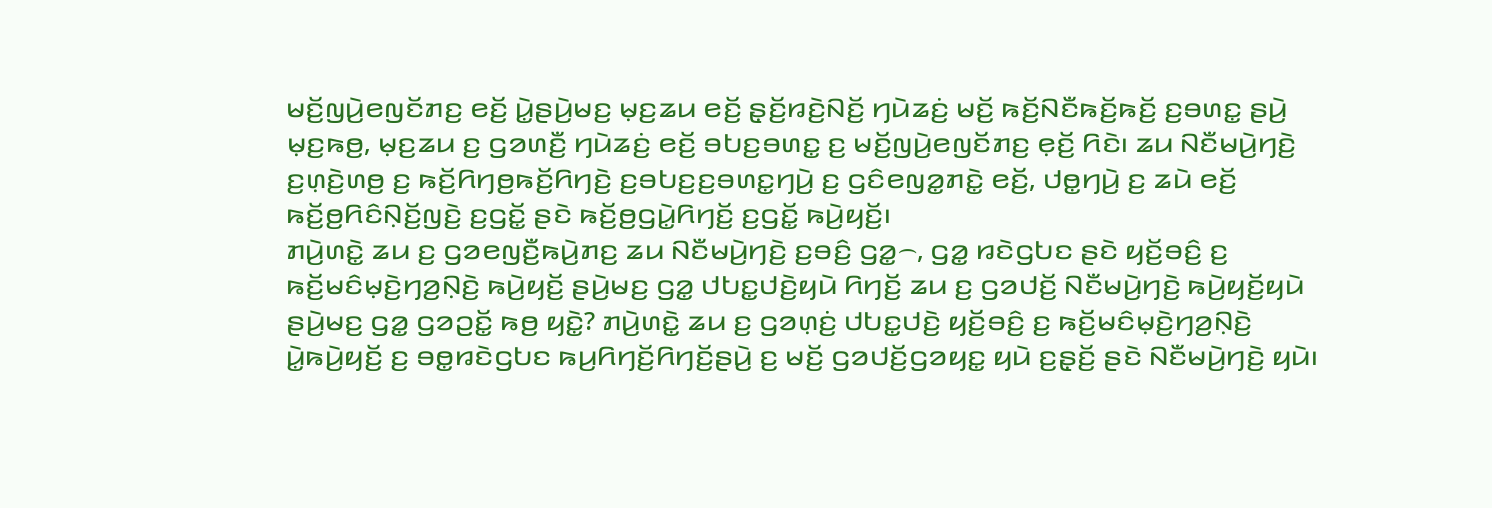ꤗꤢꤩ꤬ꤜꤣꤧ꤬ꤕꤜꤢꤩꤊꤢ꤬ ꤕꤢꤩ꤬ ꤣꤧ꤭ꤔꤣꤧ꤬ꤗꤢ꤬ ꤗ꤫ꤢ꤬ꤘꤣ ꤕꤢꤩ꤬ ꤔ꤫ꤢꤩ꤬ꤙꤢꤧ꤬ꤡꤢꤩ꤬ ꤚꤣꤧꤘꤢꤦ꤬ ꤗꤢꤩ꤬ ꤒꤢꤩ꤬ꤡꤢꤪꤒꤢꤩ꤬ꤒꤢꤩ꤬ ꤢ꤬ꤋꤛꤢ꤭ ꤔꤣꤧ꤬ ꤗ꤫ꤢ꤬ꤒꤥ꤬, ꤗ꤫ꤢ꤬ꤘꤣ ꤢ꤬ ꤞꤤꤛꤢꤪ꤬ ꤚꤣꤧꤘꤢꤦ꤬ ꤕꤢꤩ꤬ ꤋꤝꤢ꤬ꤋꤛꤢ꤭ ꤢ꤬ ꤗꤢꤩ꤬ꤜꤣꤧ꤬ꤕꤜꤢꤩꤊꤢ꤬ ꤕ꤫ꤢꤩ꤬ ꤖꤢꤧ꤯ ꤘꤣ ꤡꤢꤪꤗꤣꤧ꤬ꤚꤢꤧ꤬ ꤢ꤬ꤛ꤫ꤢꤧ꤬ꤛꤥ꤬ ꤢ꤬ ꤒꤢꤩ꤬ꤖꤚꤥ꤬ꤒꤢꤩ꤬ꤖꤚꤢꤧ꤬ ꤢ꤬ꤋꤝꤢ꤬ꤢ꤬ꤋꤛꤢ꤭ꤚꤣꤧ꤬ ꤢ꤬ ꤞꤢꤨꤕꤜꤤ꤭ꤊꤢꤧ꤭ ꤕꤢꤩ꤬, ꤓꤥ꤭ꤚꤣꤧ꤬ ꤢ꤬ ꤘꤣꤧ ꤕꤢꤩ꤬ ꤒꤢꤩ꤬ꤥ꤬ꤖꤢꤨꤡ꤫ꤢꤩ꤬ꤜꤢꤧ꤬ ꤢ꤬ꤞꤢꤩ꤭ ꤔꤢꤧ ꤒꤢꤩ꤬ꤥ꤬ꤞꤣꤧ꤭ꤖꤚꤢꤩ꤬ ꤢ꤬ꤞꤢꤩ꤭ ꤒꤣꤧ꤬ꤟꤢꤩ꤬꤯
ꤊꤣꤧ꤬ꤛꤢꤧ꤭ ꤘꤣ ꤢ꤬ ꤞꤤꤕꤜꤢꤪ꤬ꤒꤣꤧ꤬ꤊꤢ꤬ ꤘꤣ ꤡꤢꤪꤗꤣꤧ꤬ꤚꤢꤧ꤬ ꤢ꤬ꤋꤢꤨ꤬ ꤞꤤ꤭꤮, ꤞꤤ꤭ ꤙꤢꤧꤞꤝꤢ ꤔꤢꤧ ꤟꤢꤩ꤬ꤋꤢꤨ꤬ ꤢ꤬ ꤒꤢꤩ꤬ꤗꤢꤨꤗ꤫ꤢꤧ꤬ꤚꤤ꤬ꤡ꤫ꤢꤧ꤬ ꤒꤣꤧ꤬ꤟꤢꤩ꤬ ꤔꤣꤧ꤬ꤗꤢ꤬ ꤞꤤ꤭ ꤓꤝꤢ꤭ꤓꤢꤧ꤬ꤟꤣꤧ ꤖꤚꤢꤩ꤬ ꤘꤣ ꤢ꤬ ꤞꤤꤓꤢꤩ꤬ ꤡꤢꤪꤗꤣꤧ꤬ꤚꤢꤧ꤬ ꤒꤣꤧ꤬ꤟꤢꤩ꤬ꤟꤣꤧ ꤔꤣꤧ꤬ꤗꤢ꤬ ꤞꤤ꤭ ꤞꤤꤑꤢꤩ꤭ ꤒꤥ꤬ ꤟꤢꤧ꤭? ꤊꤣꤧ꤬ꤛꤢꤧ꤭ ꤘꤣ ꤢ꤬ ꤞꤤꤛ꤫ꤢꤦ꤬ ꤓꤝꤢ꤭ꤓꤢꤧ꤬ ꤟꤢꤩ꤬ꤋꤢꤨ꤬ ꤢ꤬ ꤒꤢꤩ꤬ꤗꤢꤨꤗ꤫ꤢꤧ꤬ꤚꤤ꤬ꤡ꤫ꤢꤧ꤬ ꤣꤧ꤭ꤒꤣꤧ꤬ꤟꤢꤩ꤬ ꤢ꤬ ꤋꤥ꤭ꤙꤢꤧꤞꤝꤢ ꤒꤣ꤬ꤖꤚꤢꤩ꤬ꤖꤚꤢꤩ꤬ꤔꤣꤧ꤬ ꤢ꤬ ꤗꤢꤩ꤬ ꤞꤤꤓꤢꤩ꤬ꤞꤤꤟꤢ꤭ ꤟꤣꤧ ꤢ꤬ꤔ꤫ꤢꤩ꤬ ꤔꤢꤧ ꤡꤢꤪꤗꤣꤧ꤬ꤚꤢꤧ꤬ ꤟꤣꤧ꤯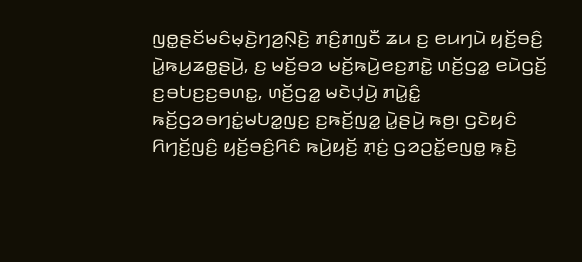ꤜꤥ꤭ꤔꤢꤩꤗꤢꤨꤗ꤫ꤢꤧ꤬ꤚꤤ꤬ꤡ꤫ꤢꤧ꤬ ꤊꤢꤨ꤬ꤊꤜꤢꤪ ꤘꤣ ꤢ꤬ ꤕꤣꤚꤣꤧ ꤟꤢꤩ꤬ꤋꤢꤨ꤬ ꤣꤧ꤭ꤒꤣ꤬ꤘꤥ꤭ꤔꤣꤧ꤬, ꤢ꤬ ꤗꤢꤩ꤬ꤋꤤ ꤗꤢꤩ꤬ꤒꤣꤧ꤬ꤕꤢ꤬ꤊꤢꤧ꤭ ꤛꤢꤩ꤬ꤞꤤ꤭ ꤕꤣꤧꤞꤢꤩ꤬ ꤢ꤬ꤋꤝꤢ꤬ꤢ꤬ꤋꤛꤢ꤭, ꤛꤢꤩ꤬ꤞꤤ꤭ ꤗꤢꤧꤓ꤫ꤣꤧ꤬ ꤊꤣꤧ꤭ꤢꤨ꤭ ꤒꤢꤩ꤬ꤞꤤꤋꤚꤢꤦ꤭ꤗꤝꤤ꤭ꤜꤢ꤬ ꤢ꤬ꤒꤢꤩ꤬ꤜꤤ꤭ ꤣꤧ꤭ꤔꤣꤧ꤬ ꤒꤥ꤬꤯ ꤞꤢꤧꤟꤢꤨ ꤖꤚꤢꤩ꤬ꤜꤢꤨ꤬ ꤟꤢꤩ꤬ꤋꤢꤨ꤬ꤖꤢꤨ ꤒꤣꤧ꤬ꤟꤢꤩ꤬ ꤊ꤫ꤢꤦ꤬ ꤞꤤꤑꤢꤩ꤭ꤕꤜꤥ꤭ ꤒ꤫ꤢꤧ꤬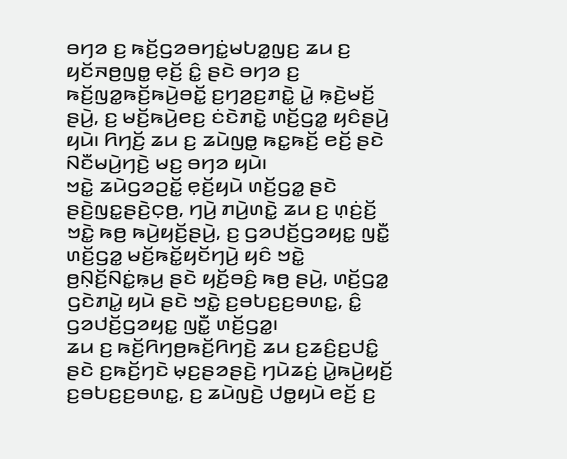ꤋꤚꤤ ꤢ꤬ ꤒꤢꤩ꤬ꤞꤤꤋꤚꤢꤦ꤭ꤗꤝꤤ꤭ꤜꤢ꤬ ꤘꤣ ꤢ꤬ ꤟꤢꤩꤏꤥ꤬ꤜꤥ꤭ ꤕ꤫ꤢꤩ꤬ ꤢꤨ꤭ ꤔꤢꤧ ꤋꤚꤤ ꤢ꤬ ꤒꤢꤩ꤬ꤜꤤ꤭ꤒꤢꤩ꤬ꤒꤣꤧ꤬ꤋꤢꤩ꤭ ꤢ꤬ꤚꤤ꤬ꤢ꤬ꤊꤢꤧ꤭ ꤣꤧ꤭ ꤒ꤫ꤢꤧ꤬ꤗꤢꤩ꤬ ꤔꤣꤧ꤬, ꤢ꤬ ꤗꤢꤩ꤬ꤒꤣꤧ꤬ꤕꤢ꤬ ꤢꤦꤢꤧꤊꤢꤧ꤭ ꤛꤢꤩ꤬ꤞꤤ꤭ ꤟꤢꤨꤔꤣꤧ꤬ ꤟꤣꤧ꤯ ꤖꤚꤢꤩ꤬ ꤘꤣ ꤢ꤬ ꤘꤣꤧꤜꤥ꤭ ꤒꤢ꤭ꤒꤢꤩ꤬ ꤕꤢꤩ꤬ ꤔꤢꤧ ꤡꤢꤪꤗꤣꤧ꤬ꤚꤢꤧ꤬ ꤗꤢ꤬ ꤋꤚꤤ ꤟꤣꤧ꤯
ꤠꤢꤧ꤭ ꤘꤣꤧꤞꤤꤑꤢꤩ꤭ ꤕ꤫ꤢꤩ꤬ꤟꤣꤧ ꤛꤢꤩ꤬ꤞꤤ꤭ ꤔꤢꤧ ꤔꤢꤧ꤬ꤜꤢ꤭ꤔꤢꤧ꤬ꤍ꤫ꤥ꤬, ꤚꤣꤧ꤬ ꤊꤣꤧ꤬ꤛꤢꤧ꤭ ꤘꤣ ꤢ꤬ ꤛ꤫ꤢꤦ꤬ꤢꤩ꤬ ꤠꤢꤧ꤭ ꤒꤥ꤬ ꤒꤣꤧ꤬ꤟꤢꤩ꤬ꤔꤣꤧ꤬, ꤢ꤬ ꤞꤤꤓꤢꤩ꤬ꤞꤤꤟꤢ꤭ ꤜꤢꤪ꤭ ꤛꤢꤩ꤬ꤞꤤ꤭ ꤗꤢꤩ꤬ꤒꤢꤩ꤭ꤟꤢꤩꤚꤣꤧ꤬ ꤟꤢꤨ ꤠꤢꤧ꤭ ꤥ꤬ꤡ꤫ꤢꤩ꤬ꤡꤢꤦ꤭ꤒ꤫ꤣ꤬ ꤔꤢꤧ ꤟꤢꤩ꤬ꤋꤢꤨ꤬ ꤒꤥ꤬ ꤔꤣꤧ꤬, ꤛꤢꤩ꤬ꤞꤤ꤭ ꤞꤢꤧꤊꤣꤧ꤭ ꤟꤣꤧ ꤔꤢꤧ ꤠꤢꤧ꤭ ꤢ꤬ꤋꤝꤢ꤬ꤢ꤬ꤋꤛꤢ꤭, ꤢꤨ꤭ ꤞꤤꤓꤢꤩ꤬ꤞꤤꤟꤢ꤭ ꤜꤢꤪ꤭ ꤛꤢꤩ꤬ꤞꤤ꤭꤯
ꤘꤣ ꤢ꤬ ꤒꤢꤩ꤬ꤖꤚꤥ꤬ꤒꤢꤩ꤬ꤖꤚꤢꤧ꤬ ꤘꤣ ꤢ꤬ꤘꤢꤨ꤬ꤢ꤬ꤓꤢꤨ꤭ ꤔꤢꤧ ꤢ꤬ꤒꤢꤩ꤬ꤚꤢꤧ ꤗ꤫ꤢ꤬ꤔꤤꤔꤢꤧ꤬ ꤚꤣꤧꤘꤢꤦ꤬ ꤣꤧ꤭ꤒꤣꤧ꤬ꤟꤢꤩ꤬ ꤢ꤬ꤋꤝꤢ꤬ꤢ꤬ꤋꤛꤢ꤭, ꤢ꤬ ꤘꤣꤧꤜꤢꤧ꤬ ꤓꤥ꤭ꤟꤣꤧ ꤕꤢꤩ꤬ ꤢ꤬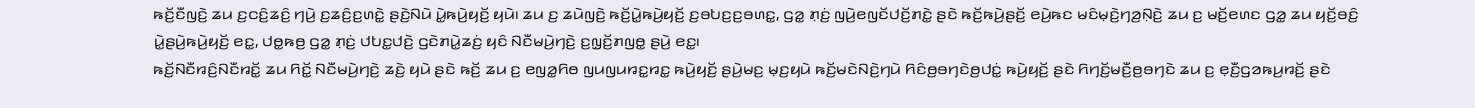ꤒꤢꤩ꤬ꤢꤪꤜꤢꤧ꤬ ꤘꤣ ꤢ꤬ꤍꤢꤨ꤬ꤘꤢꤨ꤬ ꤚꤣꤧ꤬ ꤢ꤬ꤘꤢꤨ꤬ꤢ꤬ꤛꤢꤧ꤭ ꤔꤢꤧ꤬ꤡꤣꤧ ꤣꤧ꤭ꤒꤣꤧ꤬ꤟꤢꤩ꤬ ꤟꤣꤧ꤯ ꤘꤣ ꤢ꤬ ꤘꤣꤧꤜꤢꤧ꤬ ꤒꤢꤩ꤬ꤣꤧ꤭ꤒꤣꤧ꤬ꤟꤢꤩ꤬ ꤢ꤬ꤋꤝꤢ꤬ꤢ꤬ꤋꤛꤢ꤭, ꤞꤤ꤭ ꤊ꤫ꤢꤦ꤬ ꤜꤣꤧ꤬ꤕꤜꤢꤩꤓꤢꤩ꤬ꤊꤢꤧ꤭ ꤔꤢꤧ ꤒꤢꤩ꤬ꤒꤣꤧ꤬ꤔꤢꤩ꤬ ꤕꤣꤧ꤬ꤒꤢ ꤗꤢꤨꤗ꤫ꤢꤧ꤬ꤚꤤ꤬ꤡ꤫ꤢꤧ꤬ ꤘꤣ ꤢ꤬ ꤗꤢꤩ꤬ꤕꤛꤢ ꤞꤤ꤭ ꤘꤣ ꤟꤢꤩ꤬ꤋꤢꤨ꤬ ꤣꤧ꤭ꤔꤣꤧ꤬ꤒꤣꤧ꤬ꤟꤢꤩ꤬ ꤕꤢ꤭, ꤓꤥ꤭ꤒꤥ꤬ ꤞꤤ꤭ ꤊ꤫ꤢꤦ꤬ ꤓꤝꤢ꤭ꤓꤢꤧ꤬ ꤞꤢꤧꤊꤣꤧ꤭ꤘꤢꤦ꤬ ꤟꤢꤨ ꤡꤢꤪꤗꤣꤧ꤬ꤚꤢꤧ꤬ ꤢ꤬ꤜ꤫ꤢꤩ꤬ꤊꤜꤥ꤭ ꤔꤣꤧ꤬ ꤕꤢ꤭꤯
ꤒꤢꤩ꤬ꤡꤢꤪꤙꤢꤨ꤬ꤡꤢꤪꤙꤢꤩ꤭ ꤘꤣ ꤖꤢꤩ꤭ ꤡꤢꤪꤗꤣꤧ꤬ꤚꤢꤧ꤬ ꤘꤢꤧ꤬ ꤟꤣꤧ ꤔꤢꤧ ꤒꤢꤩ꤬ ꤘꤣ ꤢ꤬ ꤕꤜꤤ꤭ꤖꤥ ꤜꤣꤜꤣꤙꤢ꤭ꤙꤢ꤭ ꤒꤣꤧ꤬ꤟꤢꤩ꤬ ꤔꤣꤧ꤬ꤗꤢ꤬ ꤗ꤫ꤢ꤬ꤟꤣꤧ ꤒꤢꤩ꤬ꤗꤢꤧꤡꤢꤧ꤬ꤚꤣꤧ ꤖꤢꤨꤥ꤬ꤋꤚꤢꤧꤥ꤬ꤓꤢꤦ꤭ ꤒꤣꤧ꤬ꤟꤢꤩ꤬ ꤔꤢꤧ ꤖꤚꤢꤩ꤬ꤗꤢꤪ꤬ꤥ꤬ꤋꤚꤢꤧ ꤘꤣ ꤢ꤬ ꤕ꤫ꤢꤪ꤬ꤞꤤꤒꤣ꤬ꤙꤢꤩ꤬ ꤔꤢꤧ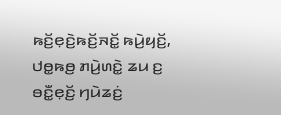ꤒꤢꤩ꤬ꤕ꤫ꤢꤧ꤬ꤒꤢꤩ꤬ꤏꤢꤩ꤭ ꤒꤣꤧ꤬ꤟꤢꤩ꤬, ꤓꤥ꤭ꤒꤥ꤬ ꤊꤣꤧ꤬ꤛꤢꤧ꤭ ꤘꤣ ꤢ꤬ ꤋꤢꤪ꤭ꤕ꤫ꤢꤩ꤬ ꤚꤣꤧꤘꤢꤦ꤬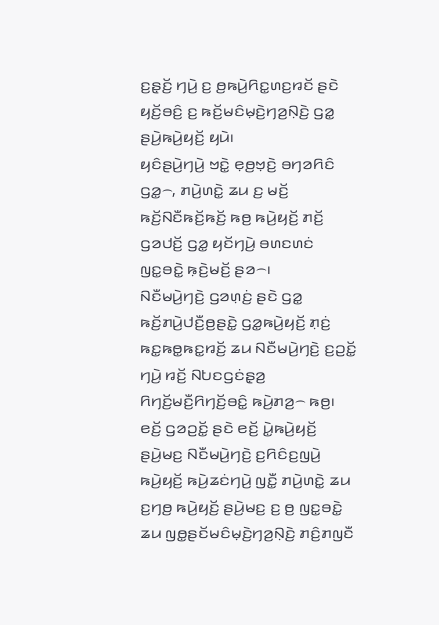ꤢ꤬ꤔ꤫ꤢꤩ꤬ ꤚꤣꤧ꤬ ꤢ꤬ ꤥ꤬ꤒꤣꤧ꤬ꤖꤢ꤭ꤛꤢ꤬ꤙꤢꤩ ꤔꤢꤧ ꤟꤢꤩ꤬ꤋꤢꤨ꤬ ꤢ꤬ ꤒꤢꤩ꤬ꤗꤢꤨꤗ꤫ꤢꤧ꤬ꤚꤤ꤬ꤡ꤫ꤢꤧ꤬ ꤞꤤ꤭ ꤔꤣꤧ꤬ꤒꤣꤧ꤬ꤟꤢꤩ꤬ ꤟꤣꤧ꤯
ꤟꤢꤨꤔꤣꤧ꤬ꤚꤣꤧ꤬ ꤠꤢꤧ꤭ ꤕ꤫ꤥ꤬ꤠ꤫ꤢꤧ꤬ ꤋꤚꤤꤖꤢꤨ ꤞꤤ꤭꤮, ꤊꤣꤧ꤬ꤛꤢꤧ꤭ ꤘꤣ ꤢ꤬ ꤗꤢꤩ꤬ ꤒꤢꤩ꤬ꤡꤢꤪꤒꤢꤩ꤬ꤒꤢꤩ꤬ ꤒꤥ꤬ ꤒꤣꤧ꤬ꤟꤢꤩ꤬ ꤊꤢꤩ꤬ ꤞꤤꤓꤢꤩ꤬ ꤞꤤ꤭ ꤟꤢꤩꤚꤣꤧ꤬ ꤋꤛꤢꤛꤢꤦ ꤜꤢ꤭ꤋꤢꤧ꤭ ꤒ꤫ꤢꤧ꤬ꤗꤢꤩ꤬ ꤔꤤ꤮꤯
ꤡꤢꤪꤗꤣꤧ꤬ꤚꤢꤧ꤬ ꤞꤤꤛ꤫ꤢꤦ꤬ ꤔꤢꤧ ꤞꤤ꤭ ꤒꤢꤩ꤬ꤊꤣꤧ꤬ꤓꤢꤪ꤬ꤥ꤬ꤔꤢꤧ꤭ ꤞꤤ꤭ꤒꤣꤧ꤬ꤟꤢꤩ꤬ ꤊ꤫ꤢꤦ꤬ ꤒꤢ꤭ꤒꤥ꤭ꤒꤢ꤭ꤙꤢꤩ꤬ ꤘꤣ ꤡꤢꤪꤗꤣꤧ꤬ꤚꤢꤧ꤬ ꤢ꤬ꤑꤢꤩ꤭ ꤚꤣꤧ꤬ ꤙꤢꤩ꤬ ꤡꤝꤢꤞꤢꤦꤔ꤫ꤤ꤬ ꤖꤚꤢꤩ꤬ꤗꤢꤪ꤬ꤖꤚꤢꤩ꤬ꤋꤢꤨ꤭ ꤒꤣꤧ꤬ꤊꤤ꤬꤮ ꤒꤥ꤬꤯
ꤕꤢꤩ꤬ ꤞꤤꤑꤢꤩ꤭ ꤔꤢꤧ ꤕꤢꤩ꤬ ꤣꤧ꤭ꤒꤣꤧ꤬ꤟꤢꤩ꤬ ꤔꤣꤧ꤬ꤗꤢ꤬ ꤡꤢꤪꤗꤣꤧ꤬ꤚꤢꤧ꤬ ꤢ꤬ꤖꤢꤨꤢ꤬ꤜꤣꤧ꤬ ꤒꤣꤧ꤬ꤟꤢꤩ꤬ ꤒꤣꤧ꤬ꤘꤢꤦꤚꤣꤧ꤬ ꤜꤢꤪ꤭ ꤊꤣꤧ꤬ꤛꤢꤧ꤭ ꤘꤣ ꤢ꤬ꤚꤥ꤬ ꤒꤣꤧ꤬ꤟꤢꤩ꤬ ꤔꤣꤧ꤬ꤗꤢ꤬ ꤢ꤬ ꤥ꤬ ꤜꤢ꤭ꤋꤢꤧ꤭ ꤘꤣ ꤜꤥ꤭ꤔꤢꤩꤗꤢꤨꤗ꤫ꤢꤧ꤬ꤚꤤ꤬ꤡ꤫ꤢꤧ꤬ ꤊꤢꤨ꤬ꤊꤜꤢꤪ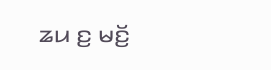ꤘꤣ ꤢ꤬ ꤗꤢꤩ꤬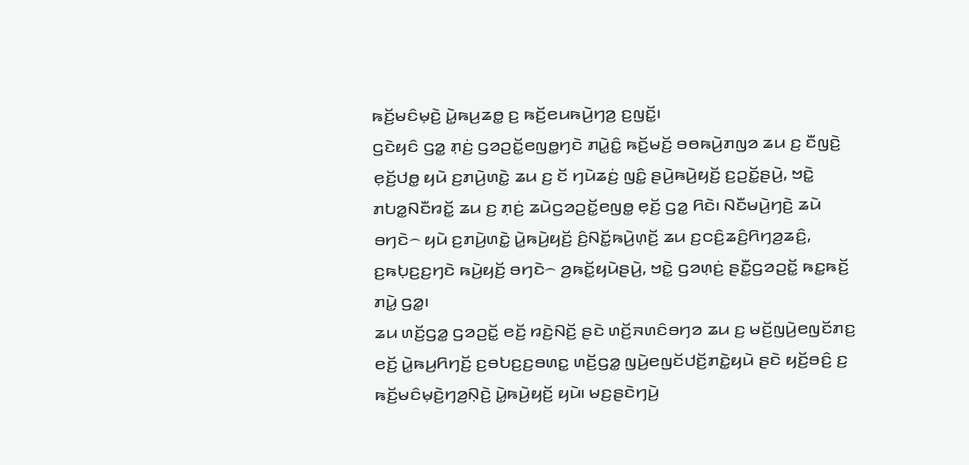ꤒꤢꤩ꤬ꤗꤢꤨꤗ꤫ꤢꤧ꤬ ꤣꤧ꤭ꤒꤣ꤬ꤘꤥ꤭ ꤢ꤬ ꤒꤢꤩ꤬ꤕꤣꤒꤣꤧ꤬ꤚꤤ꤬ ꤢ꤬ꤜꤢꤩ꤭꤯
ꤞꤢꤧꤟꤢꤨ ꤞꤤ꤭ ꤊ꤫ꤢꤦ꤬ ꤞꤤꤑꤢꤩ꤭ꤕꤜꤥ꤭ꤚꤢꤧ ꤊꤣꤧ꤭ꤢꤨ꤭ ꤒꤢꤩ꤬ꤗꤢꤩ꤬ ꤋꤥꤒꤣꤧ꤬ꤊꤜꤤ ꤘꤣ ꤢ꤬ ꤢꤪꤜꤢꤧ꤬ ꤕ꤫ꤢꤩ꤬ꤓꤥ꤭ ꤟꤣꤧ ꤢ꤬ꤊꤣꤧ꤬ꤛꤢꤧ꤭ ꤘꤣ ꤢ꤬ ꤢꤩ ꤚꤣꤧꤘꤢꤦ꤬ ꤜꤢꤨ꤭ ꤔꤣꤧ꤬ꤒꤣꤧ꤬ꤟꤢꤩ꤬ ꤢ꤬ꤑꤢꤩ꤭ꤔꤣꤧ꤬, ꤠꤢꤧ꤭ ꤊꤝꤤ꤭ꤡꤢꤪꤙꤢꤩ꤭ ꤘꤣ ꤢ꤬ ꤊ꤫ꤢꤦ꤬ ꤘꤣꤧꤞꤤꤑꤢꤩ꤭ꤕꤜꤥ꤭ ꤕ꤫ꤢꤩ꤬ ꤞꤤ꤭ ꤖꤢꤧ꤯ ꤡꤢꤪꤗꤣꤧ꤬ꤚꤢꤧ꤬ ꤘꤣꤧ ꤋꤚꤢꤧ꤮ ꤟꤣꤧ ꤢ꤬ꤊꤣꤧ꤬ꤛꤢꤧ꤭ ꤣꤧ꤭ꤒꤣꤧ꤬ꤟꤢꤩ꤬ ꤢꤨ꤬ꤡꤢꤩ꤭ꤒꤣꤧ꤬ꤛ꤫ꤢꤩ꤬ ꤘꤣ ꤢ꤬ꤍꤢꤨ꤬ꤘꤢꤨ꤬ꤖꤚꤤ꤬ꤘꤢꤨ꤬, ꤢ꤬ꤒꤝ꤫ꤢ꤬ꤢ꤬ꤚꤢꤧ ꤒꤣꤧ꤬ꤟꤢꤩ꤬ ꤋꤚꤢꤧ꤮ ꤤ꤬ꤒꤢꤩ꤭ꤟꤣꤧꤔꤣꤧ꤬, ꤠꤢꤧ꤭ ꤞꤤꤛ꤫ꤢꤦ꤬ ꤔꤢꤪ꤭ꤞꤤꤑꤢꤩ꤭ ꤒꤢ꤭ꤒꤢꤩ꤬ ꤊꤣꤧ꤭ ꤞꤤ꤭꤯
ꤘꤣ ꤛꤢꤩ꤬ꤞꤤ꤭ ꤞꤤꤑꤢꤩ꤭ ꤕꤢꤩ꤬ ꤙꤢꤧ꤬ꤡꤢꤩ꤬ ꤔꤢꤧ ꤛꤢꤩ꤬ꤏꤛꤢꤨꤋꤚꤤ ꤘꤣ ꤢ꤬ ꤗꤢꤩ꤬ꤜꤣꤧ꤬ꤕꤜꤢꤩꤊꤢ꤬ ꤕꤢꤩ꤬ ꤣꤧ꤭ꤒꤣ꤬ꤖꤚꤢꤩ꤬ ꤢ꤬ꤋꤝꤢ꤬ꤢ꤬ꤋꤛꤢ꤭ ꤛꤢꤩ꤬ꤞꤤ꤭ ꤜꤣꤧ꤬ꤕꤜꤢꤩꤓꤢꤩ꤬ꤊꤢꤧ꤭ꤟꤣꤧ ꤔꤢꤧ ꤟꤢꤩ꤬ꤋꤢꤨ꤬ ꤢ꤬ ꤒꤢꤩ꤬ꤗꤢꤨꤗ꤫ꤢꤧ꤬ꤚꤤ꤬ꤡ꤫ꤢꤧ꤬ ꤣꤧ꤭ꤒꤣꤧ꤬ꤟꤢꤩ꤬ ꤟꤣꤧ꤯ ꤗꤢ꤬ꤔꤢꤧꤚꤣꤧ꤬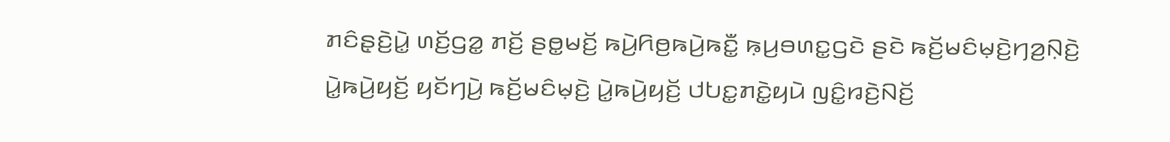ꤊꤢꤨꤔ꤫ꤢꤧ꤬ꤣꤧ꤭ ꤛꤢꤩ꤬ꤞꤤ꤭ ꤊꤢꤩ꤬ ꤔꤥ꤭ꤗꤢꤩ꤬ ꤒꤣꤧ꤬ꤖꤥ꤬ꤒꤣꤧ꤬ꤒꤢꤪ꤭ ꤒ꤫ꤣ꤬ꤋꤛꤢ꤭ꤞꤢꤧ ꤔꤢꤧ ꤒꤢꤩ꤬ꤗꤢꤨꤗ꤫ꤢꤧ꤬ꤚꤤ꤬ꤡ꤫ꤢꤧ꤬ ꤣꤧ꤭ꤒꤣꤧ꤬ꤟꤢꤩ꤬ ꤟꤢꤩꤚꤣꤧ꤬ ꤒꤢꤩ꤬ꤗꤢꤨꤗ꤫ꤢꤧ꤬ ꤣꤧ꤭ꤒꤣꤧ꤬ꤟꤢꤩ꤬ ꤓꤝꤢ꤭ꤊꤢꤧ꤭ꤟꤣꤧ ꤜꤢꤨ꤭ꤙꤢꤧ꤬ꤡꤢꤩ꤬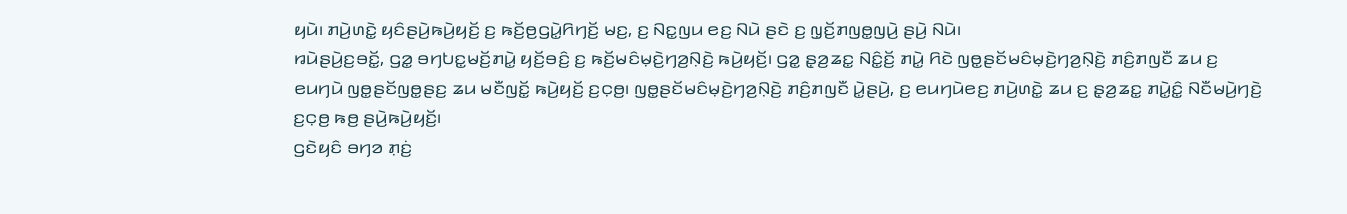ꤟꤣꤧ꤯ ꤊꤣꤧ꤬ꤛꤢꤧ꤭ ꤟꤢꤨꤔꤣꤧ꤬ꤒꤣꤧ꤬ꤟꤢꤩ꤬ ꤢ꤬ ꤒꤢꤩ꤬ꤥ꤬ꤞꤣꤧ꤭ꤖꤚꤢꤩ꤬ ꤗꤢ꤬, ꤢ꤬ ꤡꤢ꤭ꤜꤣ ꤕꤢ꤬ ꤡꤣꤧ ꤔꤢꤧ ꤢ꤬ ꤜ꤫ꤢꤩ꤬ꤊꤜꤥ꤭ꤜꤣꤧ꤬ ꤔꤣꤧ꤬ ꤡꤣꤧ꤯
ꤙꤣꤧꤔꤣꤧ꤬ꤢ꤬ꤋꤢꤩ꤭, ꤞꤤ꤭ ꤋꤚꤝꤢ꤭ꤗꤢꤩ꤬ꤊꤣꤧ꤭ ꤟꤢꤩ꤬ꤋꤢꤨ꤬ ꤢ꤬ ꤒꤢꤩ꤬ꤗꤢꤨꤗ꤫ꤢꤧ꤬ꤚꤤ꤬ꤡ꤫ꤢꤧ꤬ ꤒꤣꤧ꤬ꤟꤢꤩ꤬꤯ ꤞꤤ꤭ ꤔ꤫ꤤ꤬ꤘꤢ꤭ ꤡꤢꤨ꤭ꤢꤩ꤬ ꤊꤣꤧ꤭ ꤖꤢꤧ ꤜꤥ꤭ꤔꤢꤩꤗꤢꤨꤗ꤫ꤢꤧ꤬ꤚꤤ꤬ꤡ꤫ꤢꤧ꤬ ꤊꤢꤨ꤬ꤊꤜꤢꤪ ꤘꤣ ꤢ꤬ ꤕꤣꤚꤣꤧ ꤜꤥ꤭ꤔꤢꤩꤜꤥ꤭ꤔꤢ꤬ ꤘꤣ ꤗꤢꤪꤜꤢꤩ꤭ ꤒꤣꤧ꤬ꤟꤢꤩ꤬ ꤢ꤬ꤍ꤫ꤥ꤬꤯ ꤜꤥ꤭ꤔꤢꤩꤗꤢꤨꤗ꤫ꤢꤧ꤬ꤚꤤ꤬ꤡ꤫ꤢꤧ꤬ ꤊꤢꤨ꤬ꤊꤜꤢꤪ ꤣꤧ꤭ꤔꤣꤧ꤬, ꤢ꤬ ꤕꤣꤚꤣꤧꤕꤢ꤬ ꤊꤣꤧ꤬ꤛꤢꤧ꤭ ꤘꤣ ꤢ꤬ ꤔ꤫ꤤ꤬ꤘꤢ꤭ ꤊꤣꤧ꤭ꤢꤨ꤭ ꤡꤢꤪꤗꤣꤧ꤬ꤚꤢꤧ꤬ ꤢ꤬ꤍ꤫ꤥ꤬ ꤒꤥ꤬ ꤔꤣꤧ꤬ꤒꤣꤧ꤬ꤟꤢꤩ꤬꤯
ꤞꤢꤧꤟꤢꤨ ꤋꤚꤤ ꤊ꤫ꤢꤦ꤬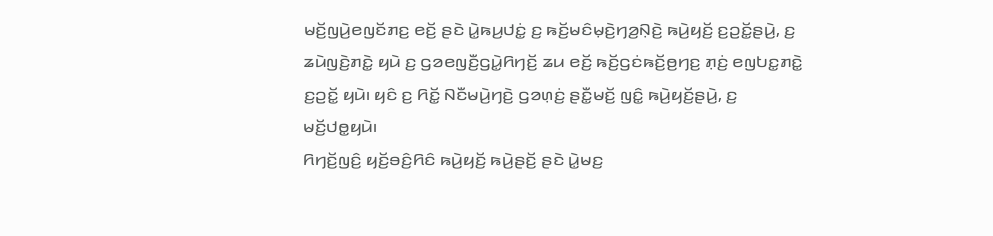ꤗꤢꤩ꤬ꤜꤣꤧ꤬ꤕꤜꤢꤩꤊꤢ꤬ ꤕꤢꤩ꤬ ꤔꤢꤧ ꤣꤧ꤭ꤒꤣ꤬ꤓꤢꤦ꤭ ꤢ꤬ ꤒꤢꤩ꤬ꤗꤢꤨꤗ꤫ꤢꤧ꤬ꤚꤤ꤬ꤡ꤫ꤢꤧ꤬ ꤒꤣꤧ꤬ꤟꤢꤩ꤬ ꤢ꤬ꤑꤢꤩ꤭ꤔꤣꤧ꤬, ꤢ꤬ ꤘꤣꤧꤜꤢꤧ꤬ꤊꤢꤧ꤭ ꤟꤣꤧ ꤢ꤬ ꤞꤤꤕꤜꤢꤪ꤬ꤞꤣꤧ꤭ꤖꤚꤢꤩ꤬ ꤘꤣ ꤕꤢꤩ꤬ ꤒꤢꤩ꤬ꤞꤢꤦꤒꤢꤩ꤬ꤥ꤬ꤚꤢ꤬ ꤊ꤫ꤢꤦ꤬ ꤕꤜꤝꤢ꤭ꤊꤢꤧ꤭ ꤢ꤬ꤑꤢꤩ꤭ ꤟꤣꤧ꤯ ꤟꤢꤨ ꤢ꤬ ꤖꤢꤩ꤭ ꤡꤢꤪꤗꤣꤧ꤬ꤚꤢꤧ꤬ ꤞꤤꤛ꤫ꤢꤦ꤬ ꤔꤢꤪ꤭ꤗꤢꤩ꤬ ꤜꤢꤨ꤭ ꤒꤣꤧ꤬ꤟꤢꤩ꤬ꤔꤣꤧ꤬, ꤢ꤬ ꤗꤢꤩ꤬ꤓꤥ꤭ꤟꤣꤧ꤯
ꤖꤚꤢꤩ꤬ꤜꤢꤨ꤬ ꤟꤢꤩ꤬ꤋꤢꤨ꤬ꤖꤢꤨ ꤒꤣꤧ꤬ꤟꤢꤩ꤬ ꤒꤣꤧ꤬ꤔꤢꤩ꤬ ꤔꤢꤧ ꤣꤧ꤭ꤗꤢ꤬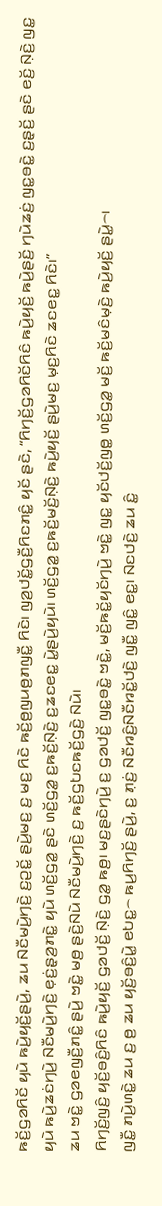ꤒꤢꤩ꤬ꤞꤤꤖꤢꤩ ꤟꤣꤧ ꤒꤣꤧ꤬ꤟꤢꤩ꤬ꤔꤣꤧ꤬, ꤘꤣ ꤡꤢꤪꤗꤣꤧ꤬ꤚꤢꤧ꤬ ꤢ꤬ꤑꤢꤩ꤭ ꤔꤣꤧ꤬ꤗꤢ꤬ ꤢ꤬ ꤗꤢ꤬ ꤖꤢꤧ ꤒꤢꤩ꤬ꤥ꤬ꤜꤣꤥ꤬ꤊꤜꤢꤪ꤭ ꤖꤢꤧ꤯ ꤜꤤ꤬ꤓꤢꤩ꤭ꤞꤢꤪ꤬ꤖꤢꤊꤢꤨ꤭ ꤟꤢꤩ ꤔꤢꤧ, “ꤖꤚꤢꤩ꤬ꤞꤤꤖꤢꤩꤖꤢꤨ ꤒꤣꤧ꤬ꤟꤢꤩ꤬ ꤒꤣꤧ꤬ꤔꤢꤩ꤬ ꤚꤣꤧꤘꤢꤦ꤬ ꤜꤢ꤭ꤋꤢꤧ꤭ ꤢ꤬ꤔ꤫ꤢꤩ꤬ ꤔꤢꤧ ꤕꤢꤩ꤬ ꤡ꤫ꤢꤧ꤬ ꤜꤢ꤭ ꤟꤣꤧ ꤒꤣꤧ꤬ꤘꤢꤦꤚꤣꤧ꤬ ꤡꤢꤪꤗꤣꤧ꤬ꤚꤢꤧ꤬ ꤕ꤫ꤢꤦ꤬ꤔ꤫ꤤ꤬ꤊꤢꤧ꤭ ꤟꤣꤧ ꤛꤢꤩ꤬ꤞꤤ꤭ ꤔꤢꤧ ꤛꤢꤩ꤬ꤞꤤ꤭ ꤢ꤬ꤒꤢꤩ꤬ꤡ꤫ꤢꤧ꤬ ꤢ꤬ꤘꤢꤕꤢ꤭ ꤣꤧ꤭ꤔꤣꤧ꤬ꤟꤣꤧ꤯ ꤛꤢꤩ꤬ꤞꤤ꤭ ꤢ꤬ꤒꤢꤩ꤬ꤗꤢꤩ꤬ꤡ꤫ꤢꤧ꤬ ꤒꤣꤧ꤬ꤟꤢꤩ꤬ ꤔꤣꤧ꤬ꤗꤢ꤬ ꤗ꤫ꤢ꤬ꤖꤢꤧ ꤘꤢꤕꤢ꤭ ꤖꤢꤧ꤯”
ꤘꤣ ꤠꤢꤧ꤭ ꤞꤤꤕꤜꤢꤪ꤬ꤊꤢꤨ꤭ ꤔꤣꤧ꤬ ꤠꤢꤧ꤭ ꤗꤥ꤬ ꤔꤢꤧ꤬ꤡꤣꤧ ꤡꤢꤪꤗꤣꤧ꤬ꤚꤢꤧ꤬ ꤢ꤬ ꤒꤢꤩ꤬ꤞꤝꤢꤒꤢꤩ꤬ꤞꤢꤧ꤬ ꤡꤣꤧ꤯
ꤖꤚꤢꤩ꤬ꤜꤢꤨ꤬ ꤟꤢꤩ꤬ꤋꤢꤨ꤬ꤖꤢꤨ ꤒꤣꤧ꤬ꤟꤢꤩ꤬ ꤞꤤꤓꤢꤩ꤬ ꤡ꤫ꤢꤧ꤬ ꤞꤤ꤭ ꤒꤥ꤬꤯ ꤗꤢ꤬ꤔꤢꤧꤚꤣꤧ꤬ ꤢ꤬ ꤞꤤꤓꤢꤩ꤬ ꤜꤢ꤭ꤋꤢꤧ꤭ ꤠꤢꤧ꤭, ꤗꤢꤩ꤬ꤒꤢꤩ꤭ꤟꤢꤩꤚꤣꤧ꤬ ꤠꤢꤧ꤭ ꤜꤢ꤭ ꤟꤢꤩꤓꤢꤩ꤬ꤜꤥ꤭ ꤛꤢꤩ꤬ꤞꤤ꤭ ꤗꤢꤩ꤬ ꤒꤢꤩ꤬ꤗꤢꤨꤗ꤫ꤢꤧ꤬ ꤒꤣꤧ꤬ꤟꤢꤩ꤬ ꤔꤣꤧ꤭꤮꤯
ꤜꤢꤪ꤭ ꤊꤣꤧ꤬ꤛꤢꤧ꤭ ꤘꤣ ꤢ꤬ ꤥ꤬ ꤘꤣ ꤟꤢꤩ꤬ꤋꤢꤨ꤬ꤣꤧ꤭ ꤕꤝꤢ꤭꤮ ꤒꤣ꤬ꤖꤚꤢꤩ꤬ ꤔꤣꤧ꤬, ꤢ꤬ ꤊ꤫ꤢꤦ꤬ ꤡꤢꤪꤙꤢꤨ꤬ꤡꤢꤪꤙꤢꤩ꤭ꤓꤢꤧ꤬ ꤜꤢꤪ꤭ ꤜꤢꤨ꤭ ꤕꤢ꤭꤯ ꤡꤢꤓꤢꤧ꤬ ꤘꤣ ꤢꤨ꤭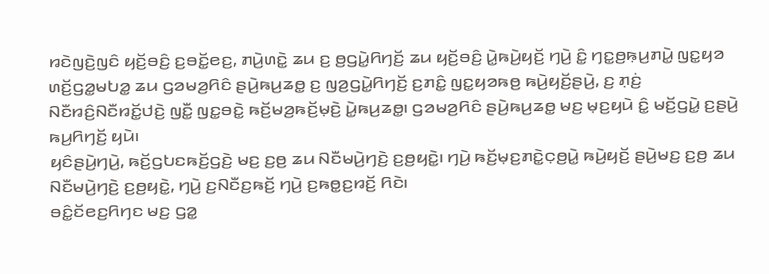ꤙꤢꤧꤜꤢꤧ꤬ꤜꤢꤨ ꤟꤢꤩ꤬ꤋꤢꤨ꤬ ꤢ꤬ꤋꤢꤩ꤭ꤕꤢ꤬, ꤊꤣꤧ꤬ꤛꤢꤧ꤭ ꤘꤣ ꤢ꤬ ꤥ꤬ꤞꤣꤧ꤭ꤖꤚꤢꤩ꤬ ꤘꤣ ꤟꤢꤩ꤬ꤋꤢꤨ꤬ ꤣꤧ꤭ꤒꤣꤧ꤬ꤟꤢꤩ꤬ ꤚꤣꤧ꤬ ꤢꤨ꤭ ꤚꤢ꤭ꤥ꤬ꤒ꤫ꤣ꤬ꤊꤣꤧ꤭ ꤜꤢ꤭ꤟꤤ ꤛꤢꤩ꤬ꤞꤤ꤭ꤗꤝꤤ꤭ ꤘꤣ ꤞꤤꤗꤤ꤬ꤖꤢꤨ ꤔꤣꤧ꤬ꤒꤣ꤬ꤘꤥ꤭ ꤢ꤬ ꤜꤤ꤬ꤞꤣꤧ꤭ꤖꤚꤢꤩ꤬ ꤢ꤬ꤊꤢꤨ꤭ ꤜꤢ꤭ꤟꤤꤒꤥ꤬ ꤒꤣꤧ꤬ꤟꤢꤩ꤬ꤔꤣꤧ꤬, ꤢ꤬ ꤊ꤫ꤢꤦ꤬ ꤡꤢꤪꤙꤢꤨ꤬ꤡꤢꤪꤙꤢꤩ꤭ꤓꤢꤧ꤬ ꤜꤢꤪ꤭ ꤜꤢ꤭ꤋꤢꤧ꤭ ꤒꤢꤩ꤬ꤗꤤ꤬ꤒꤢꤩ꤬ꤗ꤫ꤢꤧ꤬ ꤣꤧ꤭ꤒꤣ꤬ꤘꤥ꤭꤯ ꤞꤤꤗꤤ꤬ꤖꤢꤨ ꤔꤣꤧ꤬ꤒꤣ꤬ꤘꤥ꤭ ꤗꤢ꤬ ꤗ꤫ꤢ꤬ꤟꤣꤧ ꤢꤨ꤭ ꤗꤢꤩ꤬ꤞꤣꤧ꤭ ꤢ꤬ꤔꤣꤧ꤬ ꤒꤣ꤬ꤖꤚꤢꤩ꤬ ꤟꤣꤧ꤯
ꤟꤢꤨꤔꤣꤧ꤬ꤚꤣꤧ꤬, ꤒꤢꤩ꤬ꤞꤝꤢꤒꤢꤩ꤬ꤞꤢꤧ꤬ ꤗꤢ꤬ ꤢ꤬ꤥ꤬ ꤘꤣ ꤡꤢꤪꤗꤣꤧ꤬ꤚꤢꤧ꤬ ꤢ꤬ꤥ꤬ꤟꤢꤧ꤭꤯ ꤚꤣꤧ꤬ ꤒꤢꤩ꤬ꤗ꤫ꤢ꤬ꤊꤢꤧ꤭ꤍ꤫ꤥ꤬ꤣꤧ꤭ ꤒꤣꤧ꤬ꤟꤢꤩ꤬ ꤔꤣꤧ꤬ꤗꤢ꤬ ꤢ꤬ꤥ꤬ ꤘꤣ ꤡꤢꤪꤗꤣꤧ꤬ꤚꤢꤧ꤬ ꤢ꤬ꤥ꤬ꤟꤢꤧ꤭, ꤚꤣꤧ꤬ ꤢ꤬ꤡꤢꤪꤢ꤬ꤒꤢꤩ꤬ ꤚꤣꤧ꤬ ꤢ꤬ꤒꤥ꤭ꤢ꤬ꤙꤢꤩ꤬ ꤖꤢꤧ꤯
ꤋꤢꤨ꤭ꤢꤩꤕꤢ꤬ꤖꤚꤢ ꤗꤢ꤬ ꤞꤤ꤭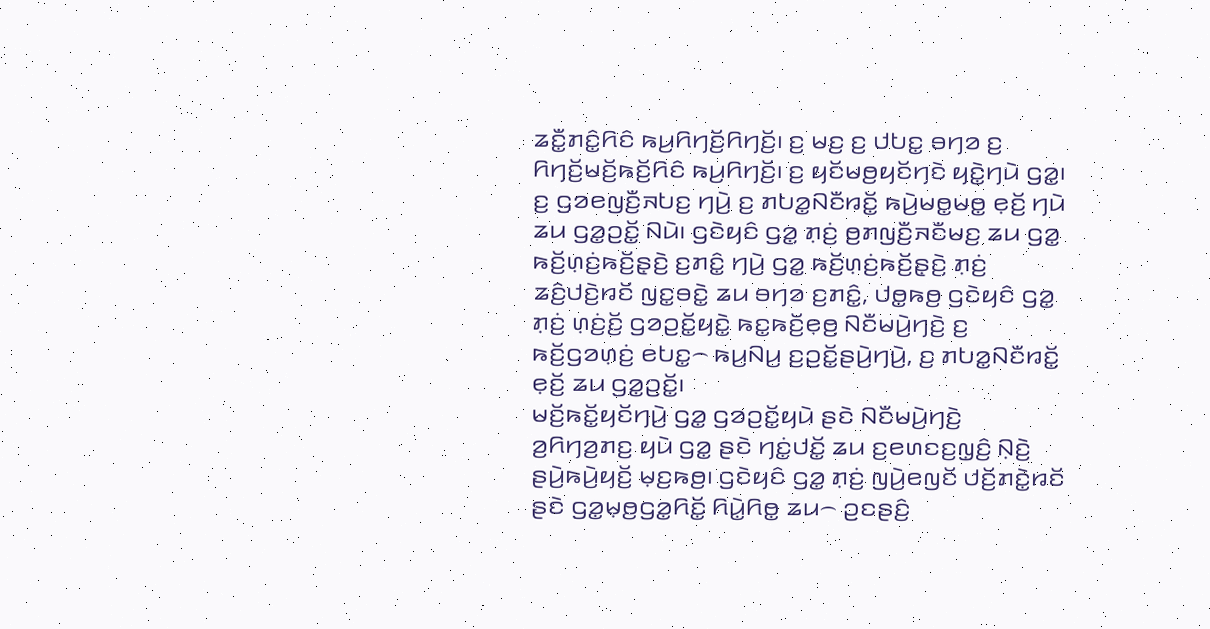ꤘꤢꤪ꤭ꤊꤢꤨ꤭ꤖꤢꤨ ꤒꤣ꤬ꤖꤚꤢꤩ꤬ꤖꤚꤢꤩ꤬꤯ ꤢ꤬ ꤗꤢ꤬ ꤢ꤬ ꤓꤝꤢ꤭ ꤋꤚꤤ ꤢ꤬ ꤖꤚꤢꤩ꤬ꤗꤢꤩ꤬ꤒꤢꤩ꤬ꤖꤢꤨ ꤒꤣ꤬ꤖꤚꤢꤩ꤬꤯ ꤢ꤬ ꤟꤢꤩꤗꤥ꤬ꤟꤢꤩꤚꤢꤧ ꤟꤢꤧ꤭ꤚꤣꤧ ꤞꤤ꤭꤯ ꤢ꤬ ꤞꤤꤕꤜꤢꤪ꤬ꤏꤝꤢ꤬ ꤚꤣꤧ꤬ ꤢ꤬ ꤊꤝꤤ꤭ꤡꤢꤪꤙꤢꤩ꤭ ꤒꤣꤧ꤬ꤗꤥ꤭ꤗꤥ꤭ ꤕ꤫ꤢꤩ꤬ ꤚꤣꤧ ꤘꤣ ꤞꤤ꤭ꤑꤢꤩ꤭ ꤡꤣꤧ꤯ ꤞꤢꤧꤟꤢꤨ ꤞꤤ꤭ ꤊ꤫ꤢꤦ꤬ ꤥ꤬ꤊꤜꤢꤪ꤬ꤏꤢꤪꤗꤢ꤬ ꤘꤣ ꤞꤤ꤭ ꤒꤢꤩ꤬ꤛ꤫ꤢꤦ꤬ꤒꤢꤩ꤬ꤔ꤫ꤢꤧ꤬ ꤢ꤬ꤊꤢꤨ꤭ ꤚꤣꤧ꤬ ꤞꤤ꤭ ꤒꤢꤩ꤬ꤛ꤫ꤢꤦ꤬ꤒꤢꤩ꤬ꤔ꤫ꤢꤧ꤬ ꤊ꤫ꤢꤦ꤬ ꤘꤢꤨ꤬ꤓꤢꤧ꤬ꤙꤢꤩ ꤜꤢ꤭ꤋꤢꤧ꤭ ꤘꤣ ꤋꤚꤤ ꤢ꤬ꤊꤢꤨ꤭, ꤓꤥ꤭ꤒꤥ꤬ ꤞꤢꤧꤟꤢꤨ ꤞꤤ꤭ ꤊ꤫ꤢꤦ꤬ ꤛ꤫ꤢꤦ꤬ꤢꤩ꤬ ꤞꤤꤑꤢꤩ꤭ꤟꤢꤧ꤭ ꤒꤢ꤭ꤒꤢꤩ꤬ꤕ꤫ꤥ꤬ ꤡꤢꤪꤗꤣꤧ꤬ꤚꤢꤧ꤬ ꤢ꤬ ꤒꤢꤩ꤬ꤞꤤꤛ꤫ꤢꤦ꤬ ꤕꤝꤢ꤭꤮ ꤒꤣ꤬ꤡꤣ꤬ ꤢ꤬ꤑꤢꤩ꤭ꤔꤣꤧ꤬ꤚꤣꤧ꤬, ꤢ꤬ ꤊꤝꤤ꤭ꤡꤢꤪꤙꤢꤩ꤭ ꤕ꤫ꤢꤩ꤬ ꤘꤣ ꤞꤤ꤭ꤑꤢꤩ꤭꤯
ꤗꤢꤩ꤬ꤒꤢꤩ꤭ꤟꤢꤩꤚꤣꤧ꤬ ꤞꤤ꤭ ꤞꤤꤑꤢꤩ꤭ꤟꤣꤧ ꤔꤢꤧ ꤡꤢꤪꤗꤣꤧ꤬ꤚꤢꤧ꤬ ꤤ꤬ꤖꤚꤤ꤬ꤊꤢ꤬ ꤟꤣꤧ ꤞꤤ꤭ ꤔꤢꤧ ꤚꤢꤦ꤭ꤓꤢꤩ꤭ ꤘꤣ ꤢ꤬ꤕꤛꤢꤢ꤬ꤜ꤫ꤢꤨ꤬ ꤡ꤫ꤢꤧ꤬ ꤔꤣꤧ꤬ꤒꤣꤧ꤬ꤟꤢꤩ꤬ ꤗ꤫ꤢ꤬ꤒꤥ꤬꤯ ꤞꤢꤧꤟꤢꤨ ꤞꤤ꤭ ꤊ꤫ꤢꤦ꤬ ꤜꤣꤧ꤬ꤕꤜꤢꤩ ꤓꤢꤩ꤬ꤊꤢꤧ꤭ꤙꤢꤩ ꤔꤢꤧ ꤞꤤ꤭ꤗ꤫ꤥ꤬ꤞꤤ꤭ꤖꤢꤩ꤭ ꤖꤣꤧ꤭ꤖꤥ꤭ ꤘꤣ꤮ ꤑꤢꤔꤢꤨ꤬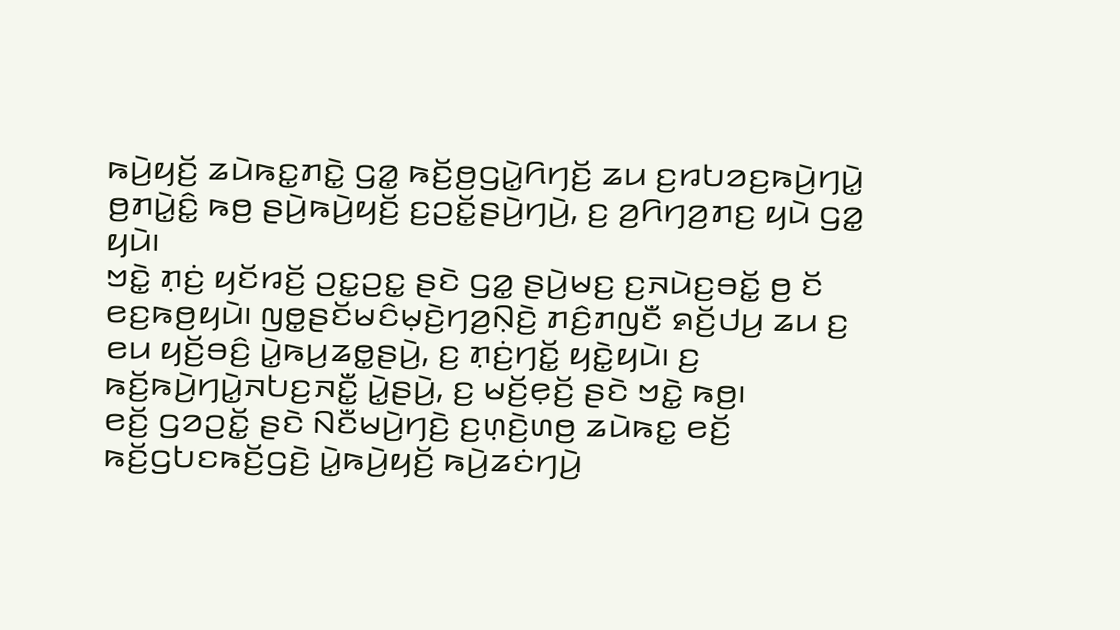ꤒꤣꤧ꤬ꤟꤢꤩ꤬ ꤘꤣꤧꤒꤢ꤭ꤊꤢꤧ꤭ ꤞꤤ꤭ ꤒꤢꤩ꤬ꤥ꤬ꤞꤣꤧ꤭ꤖꤚꤢꤩ꤬ ꤘꤣ ꤢ꤬ꤙꤝꤤꤢ꤬ꤒꤣꤧ꤬ꤚꤣꤧ꤭ ꤥ꤬ꤊꤣꤧ꤭ꤢꤨ꤭ ꤒꤥ꤬ ꤔꤣꤧ꤬ꤒꤣꤧ꤬ꤟꤢꤩ꤬ ꤢ꤬ꤑꤢꤩ꤭ꤔꤣꤧ꤬ꤚꤣꤧ꤬, ꤢ꤬ ꤤ꤬ꤖꤚꤤ꤬ꤊꤢ꤬ ꤟꤣꤧ ꤞꤤ꤭ ꤟꤣꤧ꤯
ꤠꤢꤧ꤭ ꤊ꤫ꤢꤦ꤬ ꤟꤢꤩꤙꤢꤩ꤬ ꤑꤢ꤭ꤑꤢ꤭ ꤔꤢꤧ ꤞꤤ꤭ ꤔꤣꤧ꤬ꤗꤢ꤬ ꤢ꤬ꤏꤣꤧꤢ꤬ꤋꤢꤩ꤭ ꤥ꤬ ꤢꤩ ꤕꤢ꤬ꤒꤥ꤬ꤟꤣꤧ꤯ ꤜꤥ꤭ꤔꤢꤩꤗꤢꤨꤗ꤫ꤢꤧ꤬ꤚꤤ꤬ꤡ꤫ꤢꤧ꤬ ꤊꤢꤨ꤬ꤊꤜꤢꤪ ꤎꤢꤩ꤬ꤓꤣ꤬ ꤘꤣ ꤢ꤬ ꤕꤣ ꤟꤢꤩ꤬ꤋꤢꤨ꤬ ꤣꤧ꤭ꤒꤣ꤬ꤘꤥ꤭ꤔꤣꤧ꤬, ꤢ꤬ ꤊ꤫ꤢꤦ꤬ꤚꤢꤩ꤭ ꤟꤢꤧ꤭ꤟꤣꤧ꤯ ꤢ꤬ ꤒꤢꤩ꤬ꤒꤣꤧ꤬ꤚꤣꤧ꤭ꤏꤝꤢ꤬ꤏꤢꤪ꤭ ꤣꤧ꤭ꤔꤣꤧ꤬, ꤢ꤬ ꤗꤢꤩ꤬ꤕ꤫ꤢꤩ꤬ ꤔꤢꤧ ꤠꤢꤧ꤭ ꤒꤥ꤬꤯
ꤕꤢꤩ꤬ ꤞꤤꤑꤢꤩ꤭ ꤔꤢꤧ ꤡꤢꤪꤗꤣꤧ꤬ꤚꤢꤧ꤬ ꤢ꤬ꤛ꤫ꤢꤧ꤬ꤛꤥ꤬ ꤘꤣꤧꤒꤢ꤭ ꤕꤢꤩ꤬ ꤒꤢꤩ꤬ꤞꤝꤢꤒꤢꤩ꤬ꤞꤢꤧ꤬ ꤣꤧ꤭ꤒꤣꤧ꤬ꤟꤢꤩ꤬ ꤒꤣꤧ꤬ꤘꤢꤦꤚꤣꤧ꤬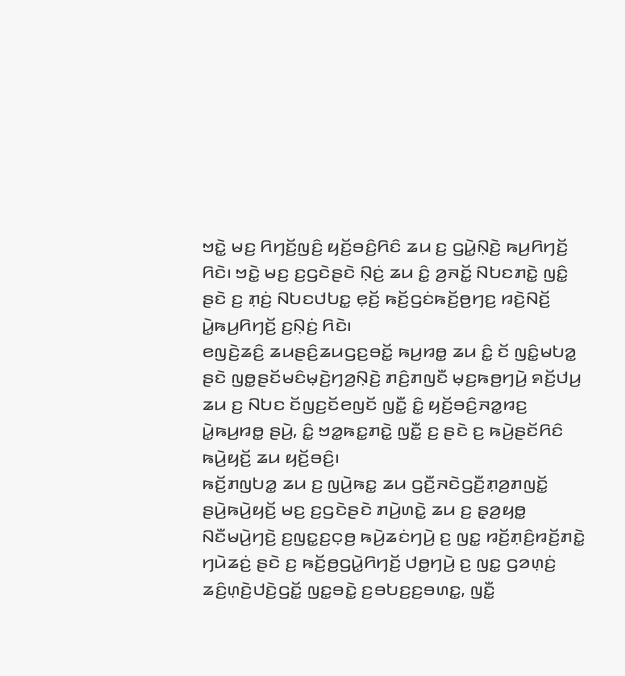ꤠꤢꤧ꤭ ꤗꤢ꤬ ꤖꤚꤢꤩ꤬ꤜꤢꤨ꤬ ꤟꤢꤩ꤬ꤋꤢꤨ꤬ꤖꤢꤨ ꤘꤣ ꤢ꤬ ꤞꤣꤧ꤭ꤡ꤫ꤢꤧ꤬ ꤒꤣ꤬ꤖꤚꤢꤩ꤬ ꤖꤢꤧ꤯ ꤠꤢꤧ꤭ ꤗꤢ꤬ ꤢ꤬ꤞꤢꤧꤔꤢꤧ ꤡ꤫ꤢꤦ꤬ ꤘꤣ ꤢꤨ꤭ ꤤ꤬ꤏꤢꤩ꤭ ꤡꤝꤢꤊꤢꤧ꤭ ꤜꤢꤨ꤭ ꤔꤢꤧ ꤢ꤬ ꤊ꤫ꤢꤦ꤬ ꤡꤝꤢꤓꤝꤢ꤭ ꤕ꤫ꤢꤩ꤬ ꤒꤢꤩ꤬ꤞꤢꤦꤒꤢꤩ꤬ꤥ꤬ꤚꤢ꤬ ꤙꤢꤧ꤬ꤡꤢꤩ꤬ ꤣꤧ꤭ꤒꤣ꤬ꤖꤚꤢꤩ꤬ ꤢ꤬ꤡ꤫ꤢꤦ꤬ ꤖꤢꤧ꤯
ꤕꤜꤢꤧ꤬ꤘꤢꤨ꤬ ꤘꤣꤔꤢꤨ꤬ꤘꤣꤞꤢ꤬ꤋꤢꤩ꤭ ꤒꤣ꤬ꤙꤥ꤭ ꤘꤣ ꤢꤨ꤭ ꤢꤩ ꤜꤢꤨ꤭ꤗꤝꤤ꤭ ꤔꤢꤧ ꤜꤥ꤭ꤔꤢꤩꤗꤢꤨꤗ꤫ꤢꤧ꤬ꤚꤤ꤬ꤡ꤫ꤢꤧ꤬ ꤊꤢꤨ꤬ꤊꤜꤢꤪ ꤗ꤫ꤢ꤬ꤒꤥ꤬ꤚꤣꤧ꤬ ꤎꤢꤩ꤬ꤓꤣ꤬ ꤘꤣ ꤢ꤬ ꤡꤝꤢ ꤢꤩꤜꤢ꤬ꤢꤩꤕꤜꤢꤩ ꤜꤢꤪ꤭ ꤢꤨ꤭ ꤟꤢꤩ꤬ꤋꤢꤨ꤬ꤏꤤ꤭ꤙꤢ꤬ ꤣꤧ꤭ꤒꤣ꤬ꤙꤥ꤭ ꤔꤣꤧ꤬, ꤢꤨ꤭ ꤠꤤ꤭ꤒꤢ꤭ꤊꤢꤧ꤭ ꤜꤢꤪ꤭ ꤢ꤬ ꤔꤢꤧ ꤢ꤬ ꤒꤣꤧ꤬ꤔꤢꤩꤖꤢꤨ ꤒꤣꤧ꤬ꤟꤢꤩ꤬ ꤘꤣ ꤟꤢꤩ꤬ꤋꤢꤨ꤬꤯
ꤒꤢꤩ꤬ꤊꤜꤝꤤ꤭ ꤘꤣ ꤢ꤬ ꤜꤣꤧ꤬ꤒꤢ꤭ ꤘꤣ ꤞꤢꤪ꤬ꤏꤢꤧꤞꤢꤪ꤬ꤊ꤫ꤤ꤬ꤊꤜꤢꤩ꤭ ꤔꤣꤧ꤬ꤒꤣꤧ꤬ꤟꤢꤩ꤬ ꤗꤢ꤬ ꤢ꤬ꤞꤢꤧꤔꤢꤧ ꤊꤣꤧ꤬ꤛꤢꤧ꤭ ꤘꤣ ꤢ꤬ ꤔ꤫ꤤ꤬ꤟꤥ꤭ ꤡꤢꤪꤗꤣꤧ꤬ꤚꤢꤧ꤬ ꤢ꤬ꤜꤢ꤭ꤢ꤬ꤍ꤫ꤥ꤬ ꤒꤣꤧ꤬ꤘꤢꤦꤚꤣꤧ꤬ ꤢ꤬ ꤜꤢ꤭ ꤙꤢꤩ꤬ꤊ꤫ꤢꤨ꤬ꤙꤢꤩ꤬ꤊꤢꤧ꤭ ꤚꤣꤧꤘꤢꤦ꤬ ꤔꤢꤧ ꤢ꤬ ꤒꤢꤩ꤬ꤥ꤬ꤞꤣꤧ꤭ꤖꤚꤢꤩ꤬ ꤓꤥ꤭ꤚꤣꤧ꤬ ꤢ꤬ ꤜꤢ꤭ ꤞꤤꤛ꤫ꤢꤦ꤬ ꤘꤢꤨ꤬ꤛ꤫ꤢꤧ꤬ꤓꤢꤧ꤬ꤞꤢꤩ꤭ ꤜꤢ꤭ꤋꤢꤧ꤭ ꤢ꤬ꤋꤝꤢ꤬ꤢ꤬ꤋꤛꤢ꤭, ꤜꤢꤪ꤭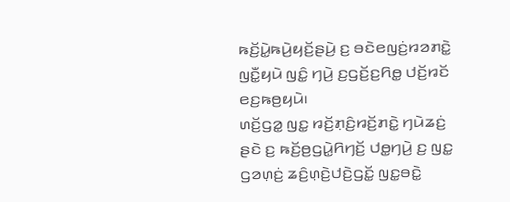ꤒꤢꤩ꤬ꤣꤧ꤭ꤒꤣꤧ꤬ꤟꤢꤩ꤬ꤔꤣꤧ꤬ ꤢ꤬ ꤋꤢꤧꤕꤜꤢꤦ꤬ꤙꤤꤊꤢꤧ꤭ ꤜꤢꤪ꤭ꤟꤣꤧ ꤜꤢꤨ꤭ ꤚꤣꤧ꤬ ꤢ꤬ꤞꤢꤩ꤬ꤢ꤬ꤖꤥ꤭ ꤓꤢꤩ꤬ꤙꤢꤩ ꤕꤢ꤬ꤒꤥ꤬ꤟꤣꤧ꤯
ꤛꤢꤩ꤬ꤞꤤ꤭ ꤜꤢ꤭ ꤙꤢꤩ꤬ꤊ꤫ꤢꤨ꤬ꤙꤢꤩ꤬ꤊꤢꤧ꤭ ꤚꤣꤧꤘꤢꤦ꤬ ꤔꤢꤧ ꤢ꤬ ꤒꤢꤩ꤬ꤥ꤬ꤞꤣꤧ꤭ꤖꤚꤢꤩ꤬ ꤓꤥ꤭ꤚꤣꤧ꤬ ꤢ꤬ ꤜꤢ꤭ ꤞꤤꤛ꤫ꤢꤦ꤬ ꤘꤢꤨ꤬ꤛ꤫ꤢꤧ꤬ꤓꤢꤧ꤬ꤞꤢꤩ꤭ ꤜꤢ꤭ꤋꤢꤧ꤭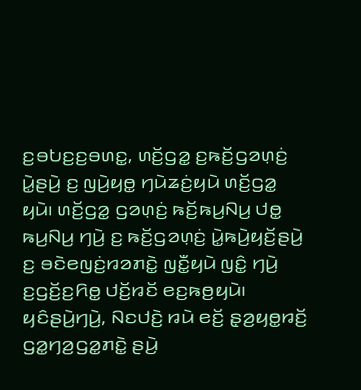ꤢ꤬ꤋꤝꤢ꤬ꤢ꤬ꤋꤛꤢ꤭, ꤛꤢꤩ꤬ꤞꤤ꤭ ꤢ꤬ꤒꤢꤩ꤬ꤞꤤꤛ꤫ꤢꤦ꤬ ꤣꤧ꤭ꤔꤣꤧ꤬ ꤢ꤬ ꤜꤣꤧ꤬ꤟꤥ꤭ ꤚꤣꤧꤘꤢꤦ꤬ꤟꤣꤧ ꤛꤢꤩ꤬ꤞꤤ꤭ ꤟꤣꤧ꤯ ꤛꤢꤩ꤬ꤞꤤ꤭ ꤞꤤꤛ꤫ꤢꤦ꤬ ꤒꤢꤩ꤬ꤒꤣ꤬ꤡꤣ꤬ ꤓꤥ꤭ ꤒꤣ꤬ꤡꤣ꤬ ꤚꤣꤧ꤬ ꤢ꤬ ꤒꤢꤩ꤬ꤞꤤꤛ꤫ꤢꤦ꤬ ꤣꤧ꤭ꤒꤣꤧ꤬ꤟꤢꤩ꤬ꤔꤣꤧ꤬ ꤢ꤬ ꤋꤢꤧꤕꤜꤢꤦ꤬ꤙꤤꤊꤢꤧ꤭ ꤜꤢꤪ꤭ꤟꤣꤧ ꤜꤢꤨ꤭ ꤚꤣꤧ꤬ ꤢ꤬ꤞꤢꤩ꤬ꤢ꤬ꤖꤥ꤭ ꤓꤢꤩ꤬ꤙꤢꤩ ꤕꤢ꤬ꤒꤥ꤬ꤟꤣꤧ꤯
ꤟꤢꤨꤔꤣꤧ꤬ꤚꤣꤧ꤬, ꤡꤢꤓꤢꤧ꤬ ꤙꤣꤧ ꤕꤢꤩ꤬ ꤔ꤫ꤤ꤬ꤟꤥ꤭ꤙꤢꤩ꤬ ꤞꤤ꤭ꤚꤤ꤬ꤞꤤ꤭ꤊꤢꤧ꤭ ꤔꤣꤧ꤬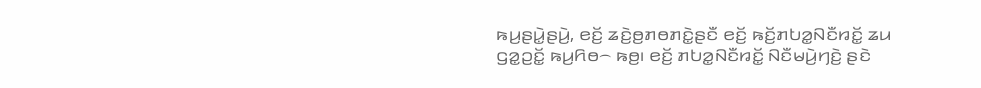ꤒꤣ꤬ꤔꤣꤧ꤭ꤔꤣꤧ꤬, ꤕꤢꤩ꤬ ꤘꤢꤧ꤬ꤥ꤬ꤊꤥꤊꤢꤧ꤭ꤔꤢꤪ ꤕꤢꤩ꤬ ꤒꤢꤩ꤬ꤊꤝꤤ꤭ꤡꤢꤪꤙꤢꤩ꤭ ꤘꤣ ꤞꤤ꤭ꤑꤢꤩ꤭ ꤒꤣ꤬ꤖꤥ꤮ ꤒꤥ꤬꤯ ꤕꤢꤩ꤬ ꤊꤝꤤ꤭ꤡꤢꤪꤙꤢꤩ꤭ ꤡꤢꤪꤗꤣꤧ꤬ꤚꤢꤧ꤬ ꤔꤢꤧ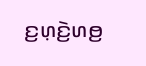ꤢ꤬ꤛ꤫ꤢꤧ꤬ꤛꤥ꤬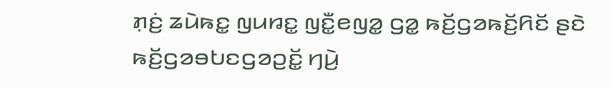ꤊ꤫ꤢꤦ꤬ ꤘꤣꤧꤒꤢ꤭ ꤜꤣꤙꤢ꤭ ꤜꤢꤪ꤭ꤕꤜꤤ꤭ ꤞꤤ꤭ ꤒꤢꤩ꤬ꤞꤤꤒꤢꤩ꤬ꤖꤢꤩ ꤔꤢꤧ ꤒꤢꤩ꤬ꤞꤤꤋꤝꤢꤞꤤꤑꤢꤩ꤭ ꤚꤣꤧ꤬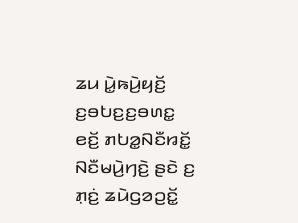ꤘꤣ ꤣꤧ꤭ꤒꤣꤧ꤬ꤟꤢꤩ꤬ ꤢ꤬ꤋꤝꤢ꤬ꤢ꤬ꤋꤛꤢ꤭ ꤕꤢꤩ꤬ ꤊꤝꤤ꤭ꤡꤢꤪꤙꤢꤩ꤭ ꤡꤢꤪꤗꤣꤧ꤬ꤚꤢꤧ꤬ ꤔꤢꤧ ꤢ꤬ ꤊ꤫ꤢꤦ꤬ ꤘꤣꤧꤞꤤꤑꤢꤩ꤭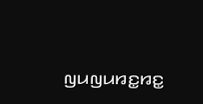ꤜꤣꤜꤣꤙꤢ꤭ꤙꤢ꤭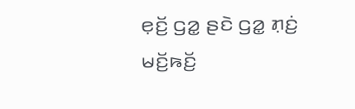ꤕ꤫ꤢꤩ꤬ ꤞꤤ꤭ ꤔꤢꤧ ꤞꤤ꤭ ꤊ꤫ꤢꤦ꤬ ꤗꤢꤩ꤬ꤒꤢꤩ꤬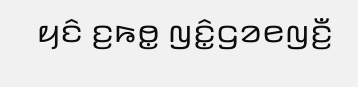ꤟꤢꤨ ꤢ꤬ꤒꤥ꤭ ꤜꤢꤨ꤭ꤞꤤꤕꤜꤢꤪ꤬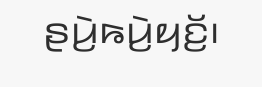ꤔꤣꤧ꤬ꤒꤣꤧ꤬ꤟꤢꤩ꤬꤯